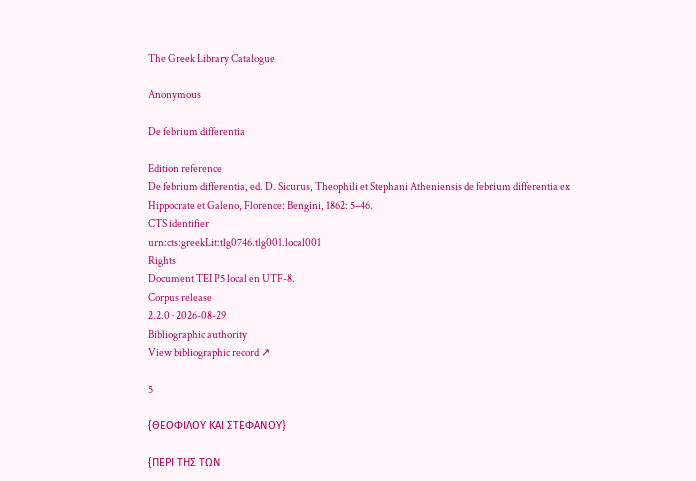The Greek Library Catalogue

Anonymous

De febrium differentia

Edition reference
De febrium differentia, ed. D. Sicurus, Theophili et Stephani Atheniensis de febrium differentia ex Hippocrate et Galeno, Florence: Bengini, 1862: 5–46.
CTS identifier
urn:cts:greekLit:tlg0746.tlg001.local001
Rights
Document TEI P5 local en UTF-8.
Corpus release
2.2.0 · 2026-08-29
Bibliographic authority
View bibliographic record ↗

5

{ΘΕΟΦΙΛΟΥ ΚΑΙ ΣΤΕΦΑΝΟΥ}

{ΠΕΡΙ ΤΗΣ ΤΩΝ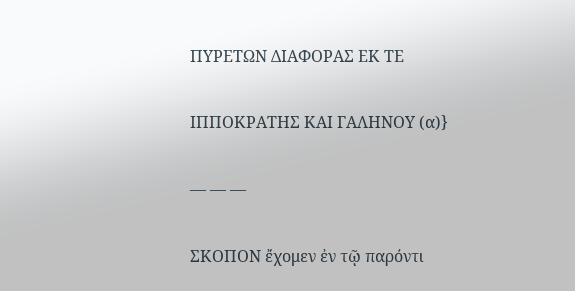ΠΥΡΕΤΩΝ ΔΙΑΦΟΡΑΣ ΕΚ ΤΕ

ΙΠΠΟΚΡΑΤΗΣ ΚΑΙ ΓΑΛΗΝΟΥ (α)}

— — —

ΣΚΟΠΟΝ ἔχομεν ἐν τῷ παρόντι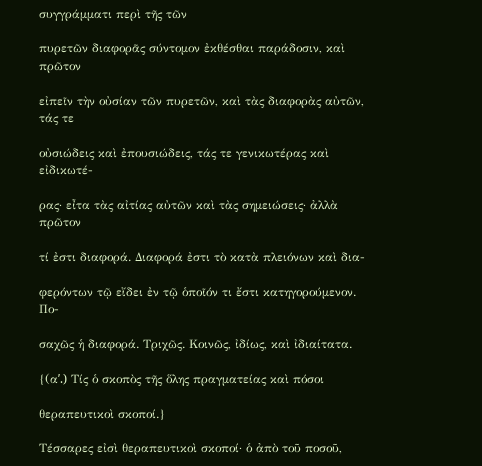συγγράμματι περὶ τῆς τῶν

πυρετῶν διαφορᾶς σύντομον ἐκθέσθαι παράδοσιν, καὶ πρῶτον

εἰπεῖν τὴν οὐσίαν τῶν πυρετῶν, καὶ τὰς διαφορὰς αὐτῶν, τάς τε

οὐσιώδεις καὶ ἐπουσιώδεις, τάς τε γενικωτέρας καὶ εἰδικωτέ-

ρας· εἶτα τὰς αἰτίας αὐτῶν καὶ τὰς σημειώσεις· ἀλλὰ πρῶτον

τί ἐστι διαφορά. Διαφορά ἐστι τὸ κατὰ πλειόνων καὶ δια-

φερόντων τῷ εἴδει ἐν τῷ ὁποῖόν τι ἔστι κατηγορούμενον. Πο-

σαχῶς ἡ διαφορά. Τριχῶς. Κοινῶς, ἰδίως, καὶ ἰδιαίτατα.

{(αʹ.) Τίς ὁ σκοπὸς τῆς ὅλης πραγματείας καὶ πόσοι

θεραπευτικοὶ σκοποί.}

Τέσσαρες εἰσὶ θεραπευτικοὶ σκοποί· ὁ ἀπὸ τοῦ ποσοῦ,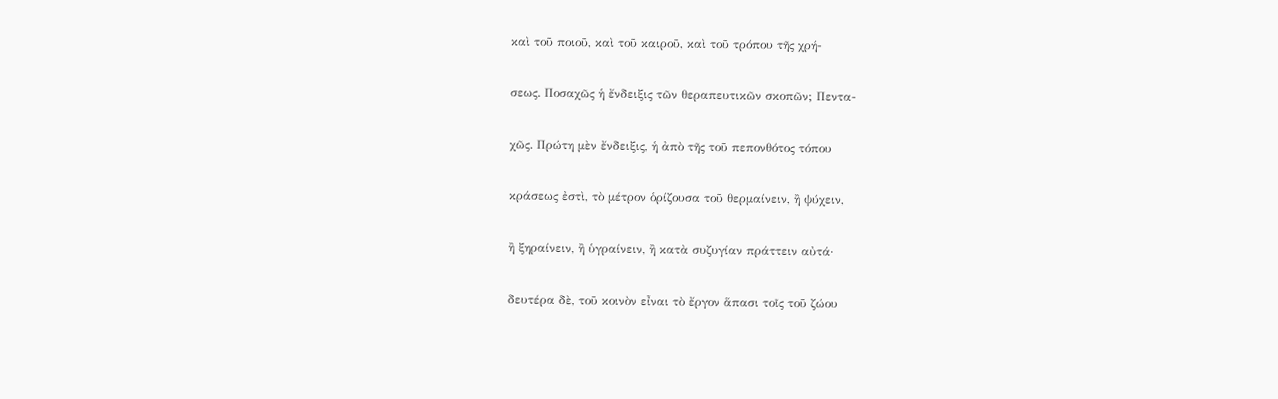καὶ τοῦ ποιοῦ, καὶ τοῦ καιροῦ, καὶ τοῦ τρόπου τῆς χρή-

σεως. Ποσαχῶς ἡ ἔνδειξις τῶν θεραπευτικῶν σκοπῶν; Πεντα-

χῶς. Πρώτη μὲν ἔνδειξις, ἡ ἀπὸ τῆς τοῦ πεπονθότος τόπου

κράσεως ἐστὶ, τὸ μέτρον ὁρίζουσα τοῦ θερμαίνειν, ἢ ψύχειν,

ἢ ξηραίνειν, ἢ ὑγραίνειν, ἢ κατὰ συζυγίαν πράττειν αὐτά·

δευτέρα δὲ, τοῦ κοινὸν εἶναι τὸ ἔργον ἅπασι τοῖς τοῦ ζώου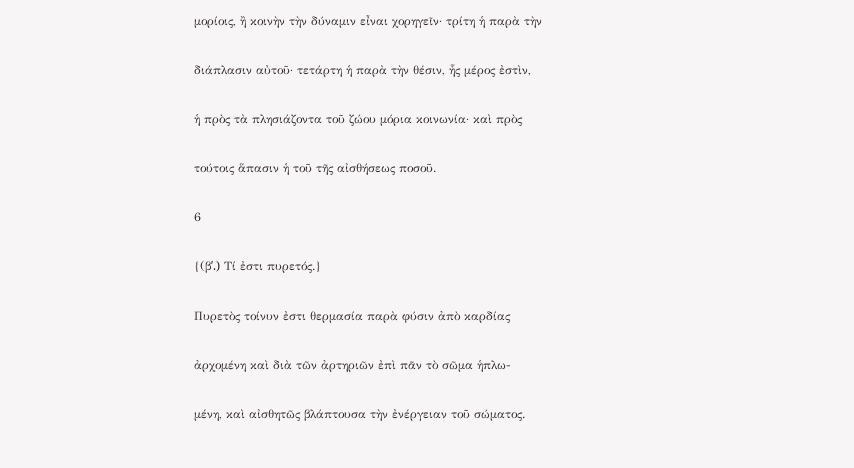μορίοις, ἢ κοινὴν τὴν δύναμιν εἶναι χορηγεῖν· τρίτη ἡ παρὰ τὴν

διάπλασιν αὐτοῦ· τετάρτη ἡ παρὰ τὴν θέσιν, ἧς μέρος ἐστὶν,

ἡ πρὸς τὰ πλησιάζοντα τοῦ ζώου μόρια κοινωνία· καὶ πρὸς

τούτοις ἅπασιν ἡ τοῦ τῆς αἰσθήσεως ποσοῦ.

6

{(βʹ.) Τί ἐστι πυρετός.}

Πυρετὸς τοίνυν ἐστι θερμασία παρὰ φύσιν ἀπὸ καρδίας

ἀρχομένη καὶ διὰ τῶν ἀρτηριῶν ἐπὶ πᾶν τὸ σῶμα ἡπλω-

μένη, καὶ αἰσθητῶς βλάπτουσα τὴν ἐνέργειαν τοῦ σώματος.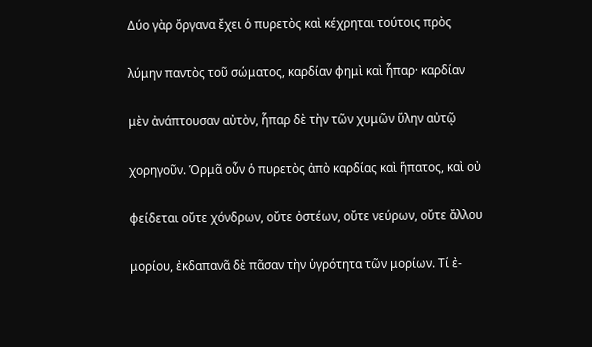Δύο γὰρ ὄργανα ἔχει ὁ πυρετὸς καὶ κέχρηται τούτοις πρὸς

λύμην παντὸς τοῦ σώματος, καρδίαν φημὶ καὶ ἧπαρ· καρδίαν

μὲν ἀνάπτουσαν αὐτὸν, ἧπαρ δὲ τὴν τῶν χυμῶν ὕλην αὐτῷ

χορηγοῦν. Ὁρμᾶ οὖν ὁ πυρετὸς ἀπὸ καρδίας καὶ ἥπατος, καὶ οὐ

φείδεται οὔτε χόνδρων, οὔτε ὀστέων, οὔτε νεύρων, οὔτε ἄλλου

μορίου, ἐκδαπανᾶ δὲ πᾶσαν τὴν ὑγρότητα τῶν μορίων. Τί ἐ-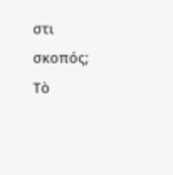στι σκοπός; Τὸ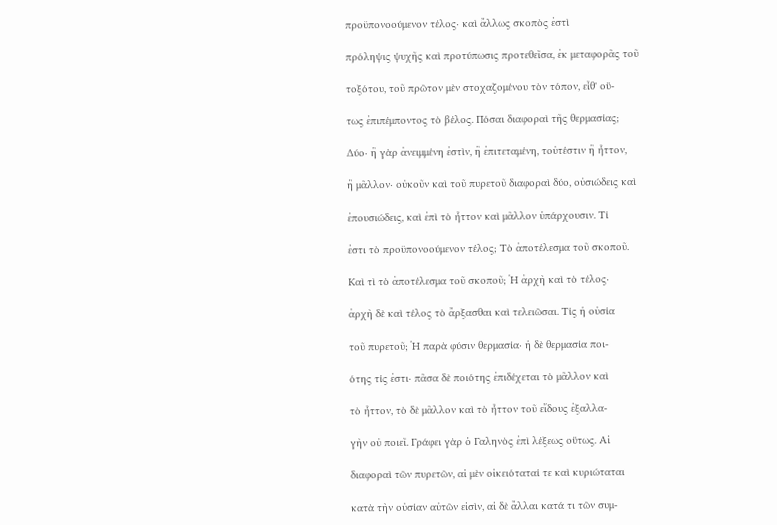προϋπονοούμενον τέλος· καὶ ἄλλως σκοπὸς ἐστὶ

πρόληψις ψυχῆς καὶ προτύπωσις προτεθεῖσα, ἐκ μεταφορᾶς τοῦ

τοξότου, τοῦ πρῶτον μὲν στοχαζομένου τὸν τόπον, εἶθ' οὕ-

τως ἐπιπέμποντος τὸ βέλος. Πόσαι διαφοραὶ τῆς θερμασίας;

Δύο· ἢ γὰρ ἀνειμμένη ἐστὶν, ἢ ἐπιτεταμένη, τοὐτέστιν ἢ ἧττον,

ἢ μᾶλλον· οὐκοῦν καὶ τοῦ πυρετοῦ διαφοραὶ δύο, οὐσιώδεις καὶ

ἐπουσιώδεις, καὶ ἐπὶ τὸ ἧττον καὶ μᾶλλον ὑπάρχουσιν. Τί

ἐστι τὸ προϋπονοούμενον τέλος; Τὸ ἀποτέλεσμα τοῦ σκοποῦ.

Καὶ τὶ τὸ ἀποτέλεσμα τοῦ σκοποῦ; Ἡ ἀρχὴ καὶ τὸ τέλος·

ἀρχὴ δὲ καὶ τέλος τὸ ἄρξασθαι καὶ τελειῶσαι. Τίς ἡ οὐσία

τοῦ πυρετοῦ; Ἡ παρὰ φύσιν θερμασία· ἡ δὲ θερμασία ποι-

ότης τίς ἐστι· πᾶσα δὲ ποιότης ἐπιδέχεται τὸ μᾶλλον καὶ

τὸ ἧττον, τὸ δὲ μᾶλλον καὶ τὸ ἧττον τοῦ εἴδους ἐξαλλα-

γὴν οὐ ποιεῖ. Γράφει γὰρ ὁ Γαληνὸς ἐπὶ λέξεως οὕτως. Αἱ

διαφοραὶ τῶν πυρετῶν, αἱ μὲν οἰκειόταταί τε καὶ κυριώταται

κατὰ τὴν οὐσίαν αὐτῶν εἰσὶν, αἱ δὲ ἄλλαι κατά τι τῶν συμ-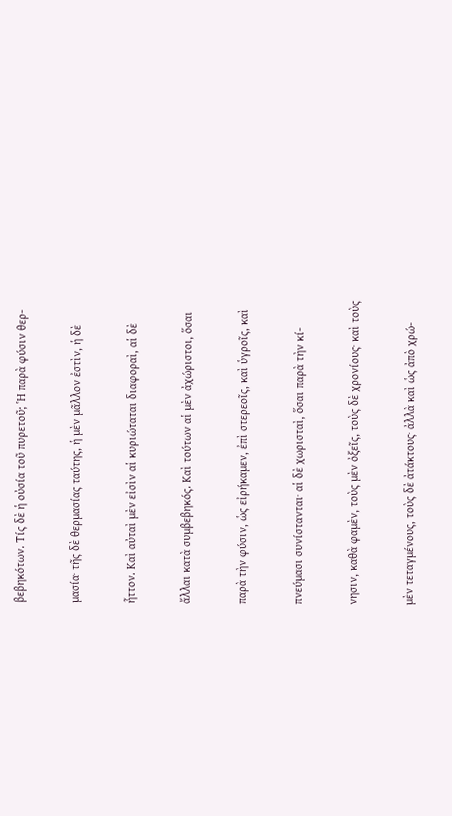βεβηκότων. Τίς δὲ ἡ οὐσία τοῦ πυρετοῦ; Ἡ παρὰ φύσιν θερ-

μασία· τῆς δὲ θερμασίας ταύτης, ἡ μὲν μᾶλλον ἐστὶν, ἡ δὲ

ἧττον. Καὶ αὐταὶ μὲν εἰσὶν αἱ κυριώταται διαφοραὶ, αἱ δὲ

ἄλλαι κατὰ συμβεβηκός. Καὶ τούτων αἱ μὲν ἀχώριστοι, ὅσαι

παρὰ τὴν φύσιν, ὡς εἰρήκαμεν, ἐπὶ στερεοῖς, καὶ ὑγροῖς, καὶ

πνεύμασι συνίστανται· αἱ δὲ χωρισταὶ, ὅσαι παρὰ τὴν κί-

νησιν, καθὰ φαμὲν, τοὺς μὲν ὀξεῖς, τοὺς δὲ χρονίους· καὶ τοὺς

μὲν τεταγμένους, τοὺς δὲ ἀτάκτους· ἀλλὰ καὶ ὡς ἀπὸ χρώ-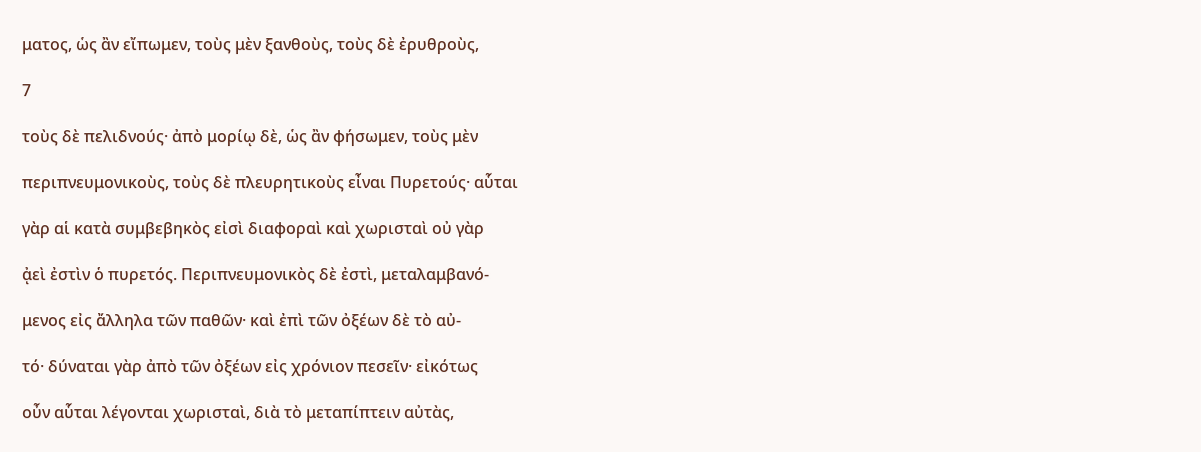ματος, ὡς ἂν εἴπωμεν, τοὺς μὲν ξανθοὺς, τοὺς δὲ ἐρυθροὺς,

7

τοὺς δὲ πελιδνούς· ἀπὸ μορίῳ δὲ, ὡς ἂν φήσωμεν, τοὺς μὲν

περιπνευμονικοὺς, τοὺς δὲ πλευρητικοὺς εἶναι Πυρετούς· αὗται

γὰρ αἱ κατὰ συμβεβηκὸς εἰσὶ διαφοραὶ καὶ χωρισταὶ οὐ γὰρ

ᾀεὶ ἐστὶν ὁ πυρετός. Περιπνευμονικὸς δὲ ἐστὶ, μεταλαμβανό-

μενος εἰς ἄλληλα τῶν παθῶν· καὶ ἐπὶ τῶν ὀξέων δὲ τὸ αὐ-

τό· δύναται γὰρ ἀπὸ τῶν ὀξέων εἰς χρόνιον πεσεῖν· εἰκότως

οὖν αὗται λέγονται χωρισταὶ, διὰ τὸ μεταπίπτειν αὐτὰς,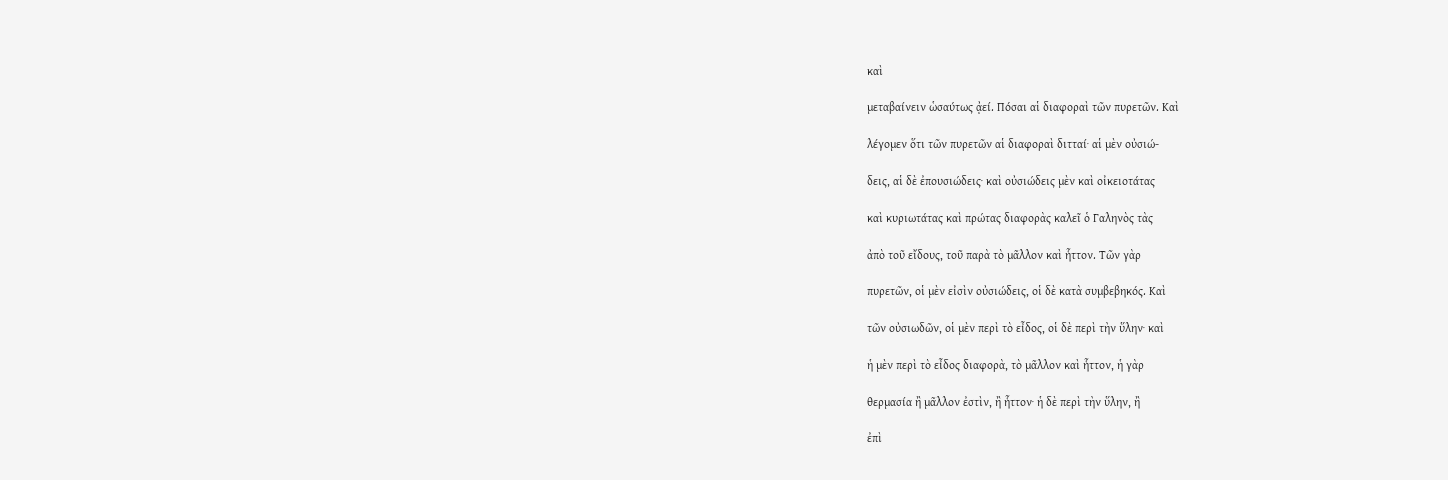καὶ

μεταβαίνειν ὡσαύτως ᾀεί. Πόσαι αἱ διαφοραὶ τῶν πυρετῶν. Καὶ

λέγομεν ὅτι τῶν πυρετῶν αἱ διαφοραὶ διτταί· αἱ μὲν οὐσιώ-

δεις, αἱ δὲ ἐπουσιώδεις· καὶ οὐσιώδεις μὲν καὶ οἰκειοτάτας

καὶ κυριωτάτας καὶ πρώτας διαφορὰς καλεῖ ὁ Γαληνὸς τὰς

ἀπὸ τοῦ εἴδους, τοῦ παρὰ τὸ μᾶλλον καὶ ἧττον. Τῶν γὰρ

πυρετῶν, οἱ μὲν εἰσὶν οὐσιώδεις, οἱ δὲ κατὰ συμβεβηκός. Καὶ

τῶν οὐσιωδῶν, οἱ μὲν περὶ τὸ εἶδος, οἱ δὲ περὶ τὴν ὕλην· καὶ

ἡ μὲν περὶ τὸ εἶδος διαφορὰ, τὸ μᾶλλον καὶ ἧττον, ἡ γὰρ

θερμασία ἢ μᾶλλον ἐστὶν, ἢ ἧττον· ἡ δὲ περὶ τὴν ὕλην, ἢ

ἐπὶ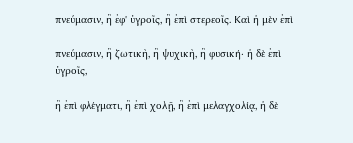πνεύμασιν, ἢ ἐφ' ὑγροῖς, ἢ ἐπὶ στερεοῖς. Καὶ ἡ μὲν ἐπὶ

πνεύμασιν, ἢ ζωτικὴ, ἢ ψυχικὴ, ἢ φυσική· ἡ δὲ ἐπὶ ὑγροῖς,

ἢ ἐπὶ φλέγματι, ἢ ἐπὶ χολῇ, ἢ ἐπὶ μελαγχολίᾳ, ἡ δὲ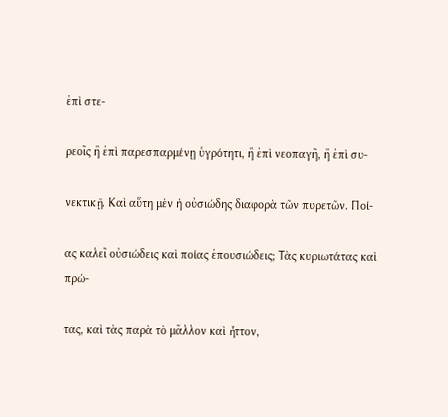ἐπὶ στε-

ρεοῖς ἢ ἐπὶ παρεσπαρμένῃ ὑγρότητι, ἢ ἐπὶ νεοπαγῆ, ἢ ἐπὶ συ-

νεκτικῇ. Καὶ αὕτη μὲν ἡ οὐσιώδης διαφορὰ τῶν πυρετῶν. Ποί-

ας καλεῖ οὐσιώδεις καὶ ποίας ἐπουσιώδεις; Τὰς κυριωτάτας καὶ πρώ-

τας, καὶ τὰς παρὰ τὸ μᾶλλον καὶ ἧττον,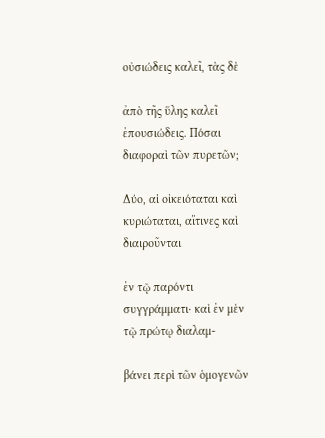οὐσιώδεις καλεῖ, τὰς δὲ

ἀπὸ τῆς ὕλης καλεῖ ἐπουσιώδεις. Πόσαι διαφοραὶ τῶν πυρετῶν;

Δύο, αἱ οἰκειόταται καὶ κυριώταται, αἵτινες καὶ διαιροῦνται

ἐν τῷ παρόντι συγγράμματι· καὶ ἐν μὲν τῷ πρώτῳ διαλαμ-

βάνει περὶ τῶν ὁμογενῶν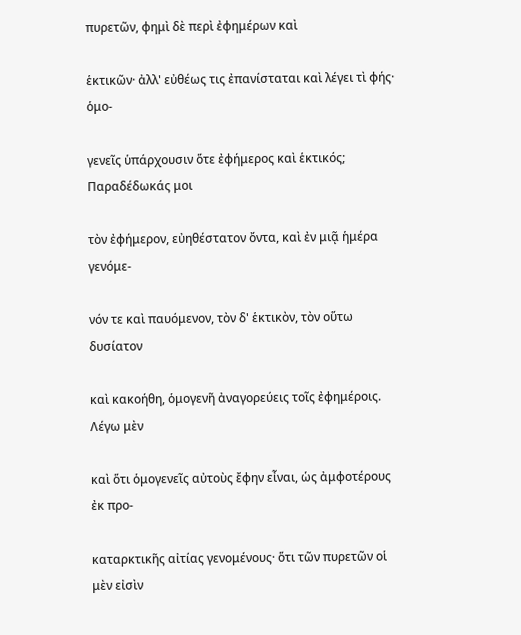πυρετῶν, φημὶ δὲ περὶ ἐφημέρων καὶ

ἑκτικῶν· ἀλλ' εὐθέως τις ἐπανίσταται καὶ λέγει τὶ φής· ὁμο-

γενεῖς ὑπάρχουσιν ὅτε ἐφήμερος καὶ ἑκτικός; Παραδέδωκάς μοι

τὸν ἐφήμερον, εὐηθέστατον ὄντα, καὶ ἐν μιᾷ ἡμέρα γενόμε-

νόν τε καὶ παυόμενον, τὸν δ' ἑκτικὸν, τὸν οὕτω δυσίατον

καὶ κακοήθη, ὁμογενῆ ἀναγορεύεις τοῖς ἐφημέροις. Λέγω μὲν

καὶ ὅτι ὁμογενεῖς αὐτοὺς ἔφην εἶναι, ὡς ἀμφοτέρους ἐκ προ-

καταρκτικῆς αἰτίας γενομένους· ὅτι τῶν πυρετῶν οἱ μὲν εἰσὶν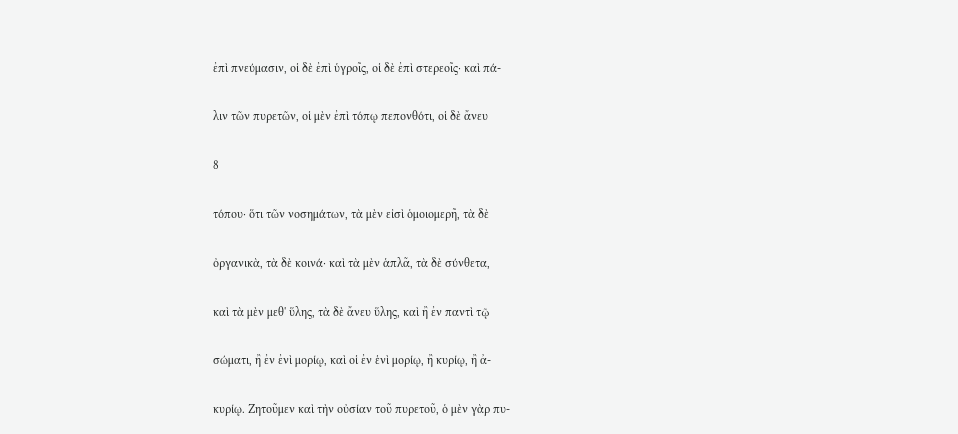ἐπὶ πνεύμασιν, οἱ δὲ ἐπὶ ὑγροῖς, οἱ δὲ ἐπὶ στερεοῖς· καὶ πά-

λιν τῶν πυρετῶν, οἱ μὲν ἐπὶ τόπῳ πεπονθότι, οἱ δὲ ἄνευ

8

τόπου· ὅτι τῶν νοσημάτων, τὰ μὲν εἰσὶ ὁμοιομερῆ, τὰ δὲ

ὀργανικὰ, τὰ δὲ κοινά· καὶ τὰ μὲν ἁπλᾶ, τὰ δὲ σύνθετα,

καὶ τὰ μὲν μεθ' ὕλης, τὰ δὲ ἄνευ ὕλης, καὶ ἢ ἐν παντὶ τῷ

σώματι, ἢ ἐν ἐνὶ μορίῳ, καὶ οἱ ἐν ἑνὶ μορίῳ, ἢ κυρίῳ, ἢ ἀ-

κυρίῳ. Ζητοῦμεν καὶ τὴν οὐσίαν τοῦ πυρετοῦ, ὁ μὲν γὰρ πυ-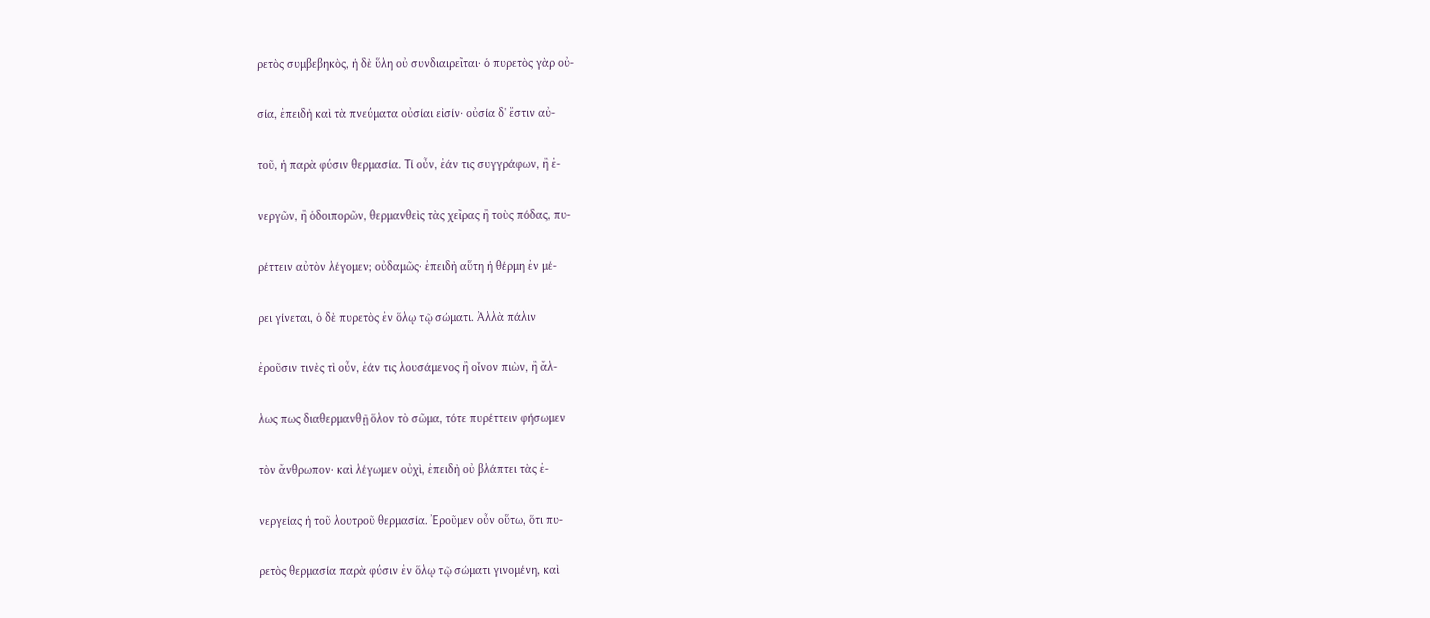ρετὸς συμβεβηκὸς, ἡ δὲ ὕλη οὐ συνδιαιρεῖται· ὁ πυρετὸς γὰρ οὐ-

σία, ἐπειδὴ καὶ τὰ πνεύματα οὐσίαι εἰσίν· οὐσία δ' ἔστιν αὐ-

τοῦ, ἡ παρὰ φύσιν θερμασία. Τί οὖν, ἐάν τις συγγράφων, ἢ ἐ-

νεργῶν, ἢ ὁδοιπορῶν, θερμανθεὶς τὰς χεῖρας ἢ τοὺς πόδας, πυ-

ρέττειν αὐτὸν λέγομεν; οὐδαμῶς· ἐπειδὴ αὕτη ἡ θέρμη ἐν μέ-

ρει γίνεται, ὁ δὲ πυρετὸς ἐν ὅλῳ τῷ σώματι. Ἀλλὰ πάλιν

ἐροῦσιν τινὲς τὶ οὖν, ἐάν τις λουσάμενος ἢ οἶνον πιὼν, ἢ ἄλ-

λως πως διαθερμανθῇ ὅλον τὸ σῶμα, τότε πυρέττειν φήσωμεν

τὸν ἄνθρωπον· καὶ λέγωμεν οὐχὶ, ἐπειδὴ οὐ βλάπτει τὰς ἐ-

νεργείας ἡ τοῦ λουτροῦ θερμασία. Ἐροῦμεν οὖν οὕτω, ὅτι πυ-

ρετὸς θερμασία παρὰ φύσιν ἐν ὅλῳ τῷ σώματι γινομένη, καὶ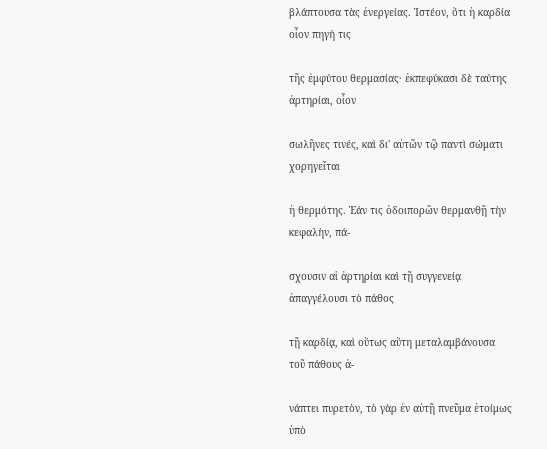βλάπτουσα τὰς ἐνεργείας. Ἰστέον, ὅτι ἡ καρδία οἷον πηγή τις

τῆς ἐμφύτου θερμασίας· ἐκπεφύκασι δὲ ταύτης ἀρτηρίαι, οἷον

σωλῆνες τινές, καὶ δι' αὐτῶν τῷ παντὶ σώματι χορηγεῖται

ἡ θερμότης. Ἐάν τις ὁδοιπορῶν θερμανθῇ τὴν κεφαλὴν, πά-

σχουσιν αἱ ἀρτηρίαι καὶ τῇ συγγενείᾳ ἀπαγγέλουσι τὸ πάθος

τῇ καρδίᾳ, καὶ οὕτως αὕτη μεταλαμβάνουσα τοῦ πάθους ἀ-

νάπτει πυρετὸν, τὸ γὰρ ἐν αὐτῇ πνεῦμα ἑτοίμως ὑπὸ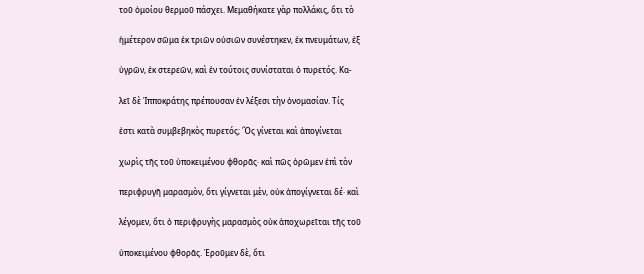τοῦ ὁμοίου θερμοῦ πάσχει. Μεμαθήκατε γὰρ πολλάκις, ὅτι τὸ

ἡμέτερον σῶμα ἐκ τριῶν οὐσιῶν συνέστηκεν, ἐκ πνευμάτων, ἐξ

ὑγρῶν, ἐκ στερεῶν, καὶ ἐν τούτοις συνίσταται ὁ πυρετός. Κα-

λεῖ δὲ Ἱπποκράτης πρέπουσαν ἐν λέξεσι τὴν ὀνομασίαν. Τίς

ἐστι κατὰ συμβεβηκὸς πυρετός; Ὃς γίνεται καὶ ἀπογίνεται

χωρὶς τῆς τοῦ ὑποκειμένου φθορᾶς· καὶ πῶς ὁρῶμεν ἐπὶ τὸν

περιφρυγῆ μαρασμὸν, ὅτι γίγνεται μὲν, οὐκ ἀπογίγνεται δέ· καὶ

λέγομεν, ὅτι ὁ περιφρυγὴς μαρασμὸς οὐκ ἀποχωρεῖται τῆς τοῦ

ὑποκειμένου φθορᾶς. Ἐροῦμεν δὲ, ὅτι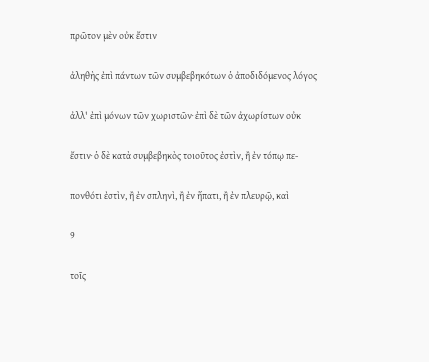πρῶτον μὲν οὐκ ἔστιν

ἀληθὴς ἐπὶ πάντων τῶν συμβεβηκότων ὁ ἀποδιδόμενος λόγος

ἀλλ' ἐπὶ μόνων τῶν χωριστῶν· ἐπὶ δὲ τῶν ἀχωρίστων οὐκ

ἔστιν· ὁ δὲ κατὰ συμβεβηκὸς τοιοῦτος ἐστὶν, ἢ ἐν τόπῳ πε-

πονθότι ἐστὶν, ἢ ἐν σπληνὶ, ἢ ἐν ἥπατι, ἢ ἐν πλευρῷ, καὶ

9

τοῖς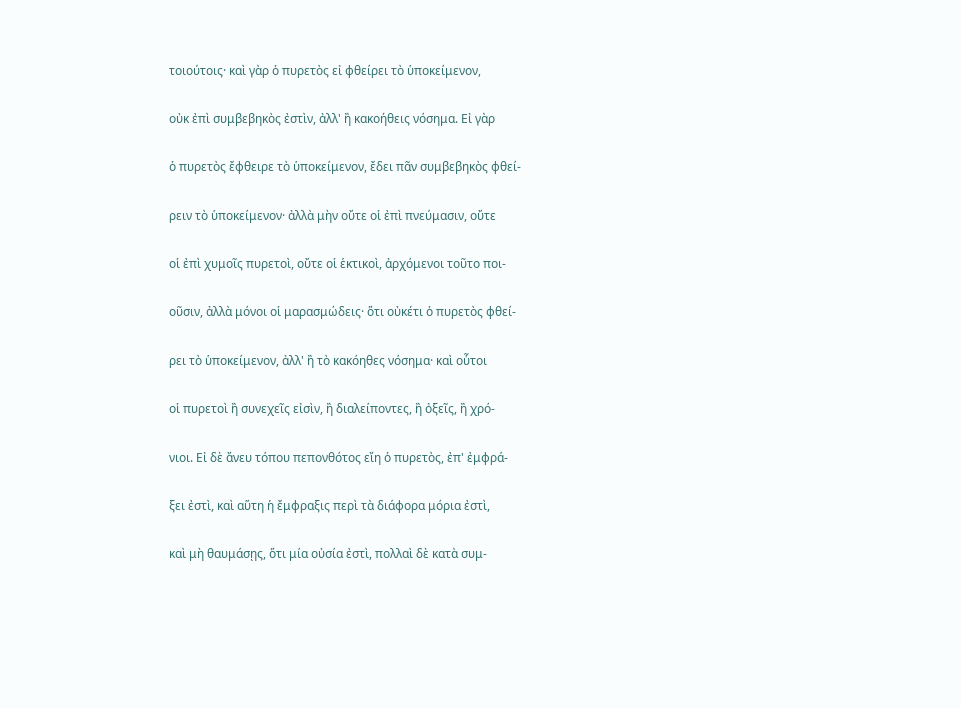τοιούτοις· καὶ γὰρ ὁ πυρετὸς εἰ φθείρει τὸ ὑποκείμενον,

οὐκ ἐπὶ συμβεβηκὸς ἐστὶν, ἀλλ' ἢ κακοήθεις νόσημα. Εἰ γὰρ

ὁ πυρετὸς ἔφθειρε τὸ ὑποκείμενον, ἔδει πᾶν συμβεβηκὸς φθεί-

ρειν τὸ ὑποκείμενον· ἀλλὰ μὴν οὔτε οἱ ἐπὶ πνεύμασιν, οὔτε

οἱ ἐπὶ χυμοῖς πυρετοὶ, οὔτε οἱ ἑκτικοὶ, ἀρχόμενοι τοῦτο ποι-

οῦσιν, ἀλλὰ μόνοι οἱ μαρασμώδεις· ὅτι οὐκέτι ὁ πυρετὸς φθεί-

ρει τὸ ὑποκείμενον, ἀλλ' ἢ τὸ κακόηθες νόσημα· καὶ οὗτοι

οἱ πυρετοὶ ἢ συνεχεῖς εἰσὶν, ἢ διαλείποντες, ἢ ὀξεῖς, ἢ χρό-

νιοι. Εἰ δὲ ἄνευ τόπου πεπονθότος εἴη ὁ πυρετὸς, ἐπ' ἐμφρά-

ξει ἐστὶ, καὶ αὕτη ἡ ἔμφραξις περὶ τὰ διάφορα μόρια ἐστὶ,

καὶ μὴ θαυμάσῃς, ὅτι μία οὐσία ἐστὶ, πολλαὶ δὲ κατὰ συμ-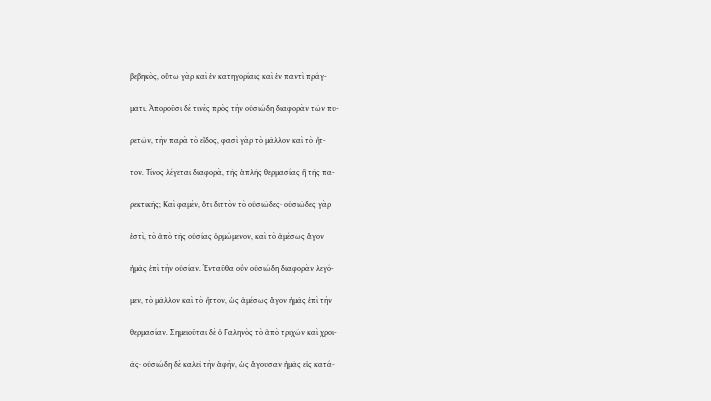βεβηκὸς, οὕτω γὰρ καὶ ἐν κατηγορίαις καὶ ἐν παντὶ πράγ-

ματι. Ἀποροῦσι δὲ τινὲς πρὸς τὴν οὐσιώδη διαφορὰν τῶν πυ-

ρετῶν, τὴν παρὰ τὸ εἶδος, φασὶ γὰρ τὸ μᾶλλον καὶ τὸ ἧτ-

τον. Τίνος λέγεται διαφορὰ, τῆς ἁπλῆς θερμασίας ἢ τῆς πα-

ρεκτικῆς; Καὶ φαμὲν, ὅτι διττὸν τὸ οὐσιῶδες· οὐσιῶδες γὰρ

ἐστὶ, τὸ ἀπὸ τῆς οὐσίας ὁρμώμενον, καὶ τὸ ἀμέσως ἄγον

ἡμᾶς ἐπὶ τὴν οὐσίαν. Ἐνταῦθα οὖν οὐσιώδη διαφορὰν λεγό-

μεν, τὸ μᾶλλον καὶ τὸ ἧττον, ὡς ἀμέσως ἄγον ἡμᾶς ἐπὶ τὴν

θερμασίαν. Σημειοῦται δὲ ὁ Γαληνὸς τὸ ἀπὸ τριχῶν καὶ χροι-

ᾶς· οὐσιώδη δὲ καλεῖ τὴν ἁφὴν, ὡς ἄγουσαν ἡμᾶς εἰς κατά-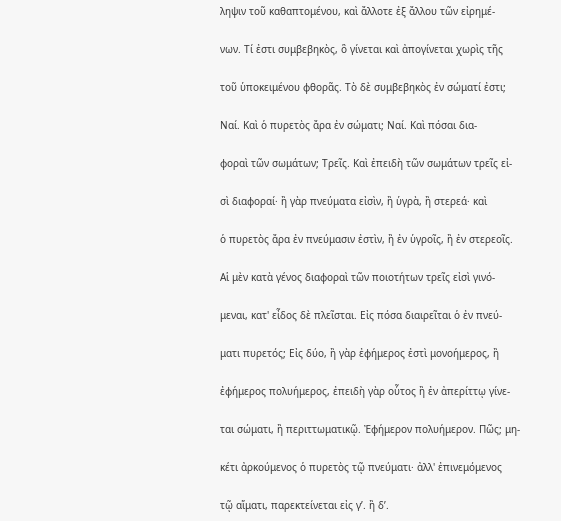ληψιν τοῦ καθαπτομένου, καὶ ἄλλοτε ἐξ ἄλλου τῶν εἰρημέ-

νων. Τί ἐστι συμβεβηκὸς, ὃ γίνεται καὶ ἀπογίνεται χωρὶς τῆς

τοῦ ὑποκειμένου φθορᾶς. Τὸ δὲ συμβεβηκὸς ἐν σώματί ἐστι;

Ναί. Καὶ ὁ πυρετὸς ἄρα ἐν σώματι; Ναί. Καὶ πόσαι δια-

φοραὶ τῶν σωμάτων; Τρεῖς. Καὶ ἐπειδὴ τῶν σωμάτων τρεῖς εἰ-

σὶ διαφοραί· ἢ γὰρ πνεύματα εἰσὶν, ἢ ὑγρὰ, ἢ στερεά· καὶ

ὁ πυρετὸς ἄρα ἐν πνεύμασιν ἐστὶν, ἢ ἐν ὑγροῖς, ἢ ἐν στερεοῖς.

Αἱ μὲν κατὰ γένος διαφοραὶ τῶν ποιοτήτων τρεῖς εἰσὶ γινό-

μεναι, κατ' εἶδος δὲ πλεῖσται. Εἰς πόσα διαιρεῖται ὁ ἐν πνεύ-

ματι πυρετός; Εἰς δύο, ἢ γὰρ ἐφήμερος ἐστὶ μονοήμερος, ἢ

ἐφήμερος πολυήμερος, ἐπειδὴ γὰρ οὗτος ἢ ἐν ἀπερίττῳ γίνε-

ται σώματι, ἢ περιττωματικῷ. Ἐφήμερον πολυήμερον. Πῶς; μη-

κέτι ἀρκούμενος ὁ πυρετὸς τῷ πνεύματι· ἀλλ' ἐπινεμόμενος

τῷ αἵματι, παρεκτείνεται εἰς γʹ. ἢ δʹ.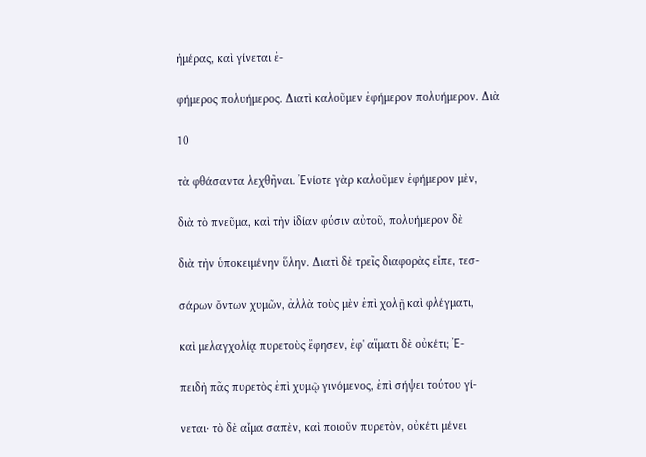ἡμέρας, καὶ γίνεται ἐ-

φήμερος πολυήμερος. Διατὶ καλοῦμεν ἐφήμερον πολυήμερον. Διὰ

10

τὰ φθάσαντα λεχθῆναι. Ἐνίοτε γὰρ καλοῦμεν ἐφήμερον μὲν,

διὰ τὸ πνεῦμα, καὶ τὴν ἰδίαν φύσιν αὐτοῦ, πολυήμερον δὲ

διὰ τὴν ὑποκειμένην ὕλην. Διατὶ δὲ τρεῖς διαφορὰς εἶπε, τεσ-

σάρων ὄντων χυμῶν, ἀλλὰ τοὺς μὲν ἐπὶ χολῇ καὶ φλέγματι,

καὶ μελαγχολίᾳ πυρετοὺς ἔφησεν, ἐφ' αἵματι δὲ οὐκέτι; Ἐ-

πειδὴ πᾶς πυρετὸς ἐπὶ χυμῷ γινόμενος, ἐπὶ σήψει τούτου γί-

νεται· τὸ δὲ αἷμα σαπὲν, καὶ ποιοῦν πυρετὸν, οὐκέτι μένει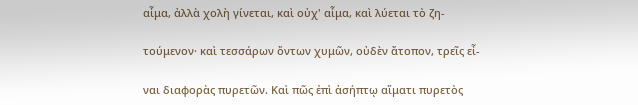αἷμα, ἀλλὰ χολὴ γίνεται, καὶ οὐχ' αἷμα, καὶ λύεται τὸ ζη-

τούμενον· καὶ τεσσάρων ὄντων χυμῶν, οὐδὲν ἄτοπον, τρεῖς εἶ-

ναι διαφορὰς πυρετῶν. Καὶ πῶς ἐπὶ ἀσήπτῳ αἵματι πυρετὸς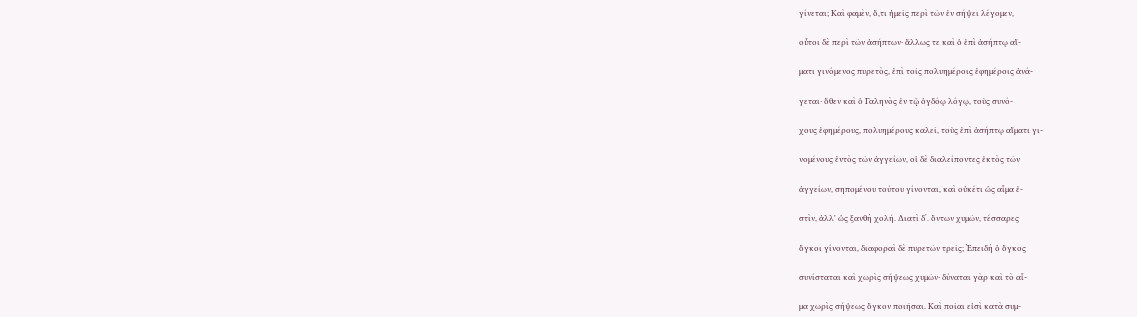γίνεται; Καὶ φαμὲν, ὅ,τι ἡμεῖς περὶ τῶν ἐν σήψει λέγομεν,

οὗτοι δὲ περὶ τῶν ἀσήπτων· ἄλλως τε καὶ ὁ ἐπὶ ἀσήπτῳ αἵ-

ματι γινόμενος πυρετὸς, ἐπὶ τοῖς πολυημέροις ἐφημέροις ἀνά-

γεται· ὅθεν καὶ ὁ Γαληνὸς ἐν τῷ ὀγδόῳ λόγῳ, τοὺς συνό-

χους ἐφημέρους, πολυημέρους καλεῖ, τοὺς ἐπὶ ἀσήπτῳ αἵματι γι-

νομένους ἐντὸς τῶν ἀγγείων, οἱ δὲ διαλείποντες ἐκτὸς τῶν

ἀγγείων, σηπομένου τούτου γίνονται, καὶ οὐκέτι ὡς αἷμα ἐ-

στὶν, ἀλλ' ὡς ξανθὴ χολή. Διατὶ δʹ. ὄντων χυμῶν, τέσσαρες

ὄγκοι γίνονται, διαφοραὶ δὲ πυρετῶν τρεῖς; Ἐπειδὴ ὁ ὄγκος

συνίσταται καὶ χωρὶς σήψεως χυμῶν· δύναται γὰρ καὶ τὸ αἷ-

μα χωρὶς σήψεως ὄγκον ποιῆσαι. Καὶ ποῖαι εἰσὶ κατὰ συμ-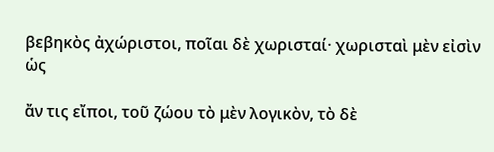βεβηκὸς ἀχώριστοι, ποῖαι δὲ χωρισταί· χωρισταὶ μὲν εἰσὶν ὡς

ἄν τις εἴποι, τοῦ ζώου τὸ μὲν λογικὸν, τὸ δὲ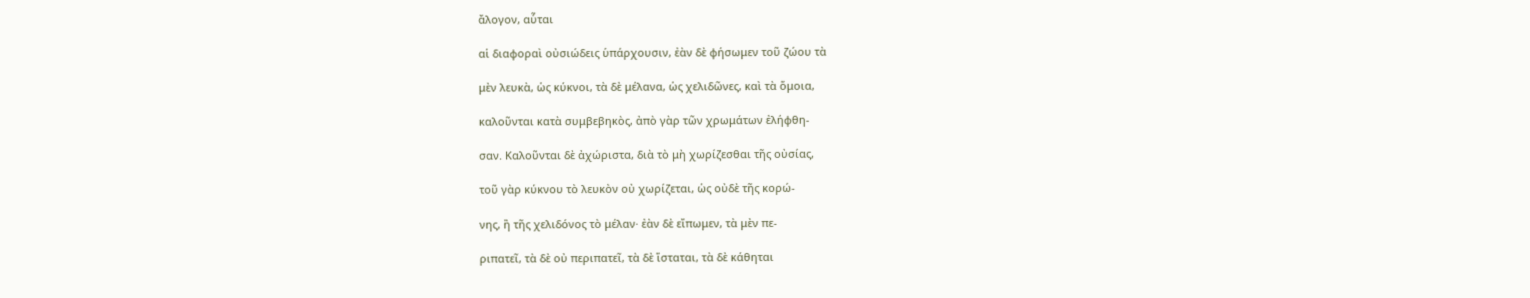ἄλογον, αὗται

αἱ διαφοραὶ οὐσιώδεις ὑπάρχουσιν, ἐὰν δὲ φήσωμεν τοῦ ζώου τὰ

μὲν λευκὰ, ὡς κύκνοι, τὰ δὲ μέλανα, ὡς χελιδῶνες, καὶ τὰ ὅμοια,

καλοῦνται κατὰ συμβεβηκὸς, ἀπὸ γὰρ τῶν χρωμάτων ἐλήφθη-

σαν. Καλοῦνται δὲ ἀχώριστα, διὰ τὸ μὴ χωρίζεσθαι τῆς οὐσίας,

τοῦ γὰρ κύκνου τὸ λευκὸν οὐ χωρίζεται, ὡς οὐδὲ τῆς κορώ-

νης, ἢ τῆς χελιδόνος τὸ μέλαν· ἐὰν δὲ εἴπωμεν, τὰ μὲν πε-

ριπατεῖ, τὰ δὲ οὐ περιπατεῖ, τὰ δὲ ἵσταται, τὰ δὲ κάθηται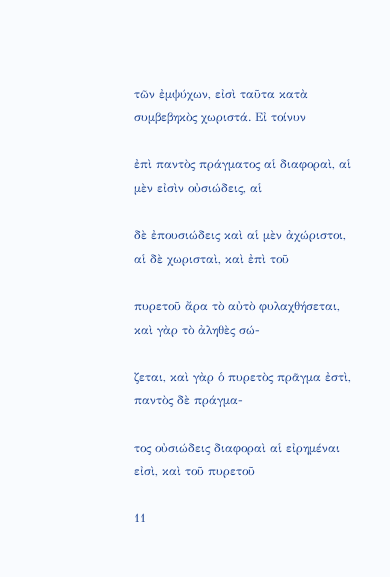τῶν ἐμψύχων, εἰσὶ ταῦτα κατὰ συμβεβηκὸς χωριστά. Εἰ τοίνυν

ἐπὶ παντὸς πράγματος αἱ διαφοραὶ, αἱ μὲν εἰσὶν οὐσιώδεις, αἱ

δὲ ἐπουσιώδεις καὶ αἱ μὲν ἀχώριστοι, αἱ δὲ χωρισταὶ, καὶ ἐπὶ τοῦ

πυρετοῦ ἄρα τὸ αὐτὸ φυλαχθήσεται, καὶ γὰρ τὸ ἀληθὲς σώ-

ζεται, καὶ γὰρ ὁ πυρετὸς πρᾶγμα ἐστὶ, παντὸς δὲ πράγμα-

τος οὐσιώδεις διαφοραὶ αἱ εἰρημέναι εἰσὶ, καὶ τοῦ πυρετοῦ

11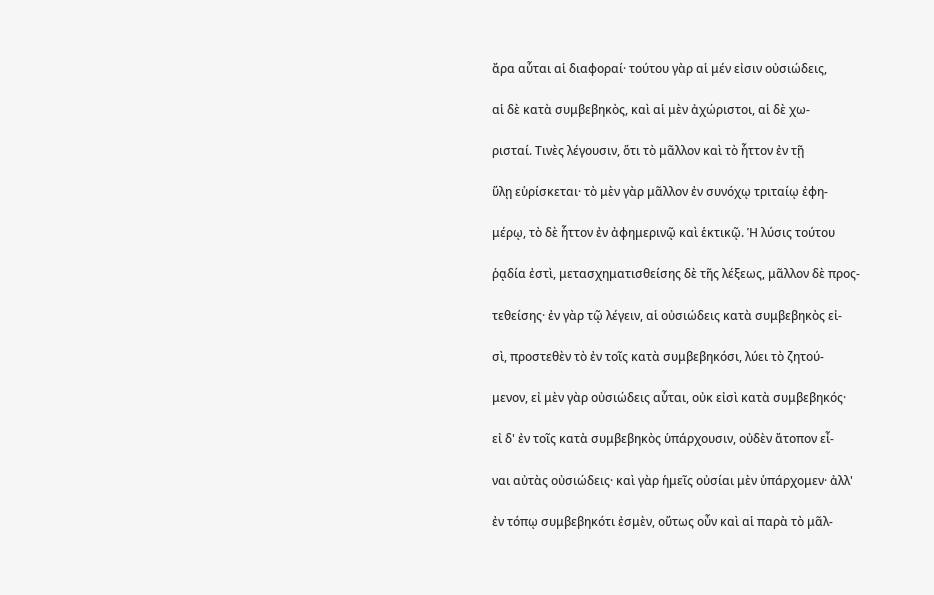ἄρα αὗται αἱ διαφοραί· τούτου γὰρ αἱ μέν εἰσιν οὐσιώδεις,

αἱ δὲ κατὰ συμβεβηκὸς, καὶ αἱ μὲν ἀχώριστοι, αἱ δὲ χω-

ρισταί. Τινὲς λέγουσιν, ὅτι τὸ μᾶλλον καὶ τὸ ἧττον ἐν τῇ

ὕλῃ εὑρίσκεται· τὸ μὲν γὰρ μᾶλλον ἐν συνόχῳ τριταίῳ ἐφη-

μέρῳ, τὸ δὲ ἧττον ἐν ἀφημερινῷ καὶ ἑκτικῷ. Ἡ λύσις τούτου

ῥᾳδία ἐστὶ, μετασχηματισθείσης δὲ τῆς λέξεως, μᾶλλον δὲ προς-

τεθείσης· ἐν γὰρ τῷ λέγειν, αἱ οὐσιώδεις κατὰ συμβεβηκὸς εἰ-

σὶ, προστεθὲν τὸ ἐν τοῖς κατὰ συμβεβηκόσι, λύει τὸ ζητού-

μενον, εἰ μὲν γὰρ οὐσιώδεις αὗται, οὐκ εἰσὶ κατὰ συμβεβηκός·

εἰ δ' ἐν τοῖς κατὰ συμβεβηκὸς ὑπάρχουσιν, οὐδὲν ἄτοπον εἶ-

ναι αὐτὰς οὐσιώδεις· καὶ γὰρ ἡμεῖς οὐσίαι μὲν ὑπάρχομεν· ἀλλ'

ἐν τόπῳ συμβεβηκότι ἐσμὲν, οὕτως οὖν καὶ αἱ παρὰ τὸ μᾶλ-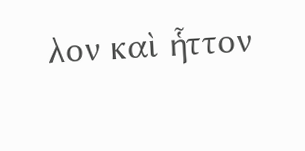λον καὶ ἧττον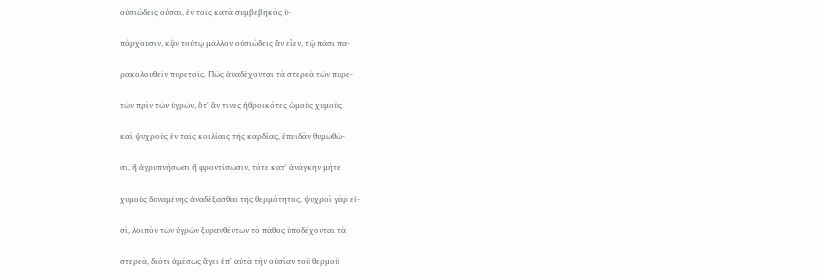οὐσιώδεις οὖσαι, ἐν τοῖς κατὰ συμβεβηκὸς ὑ-

πάρχουσιν, κᾂν τούτῳ μᾶλλον οὐσιώδεις ἂν εἶεν, τῷ πᾶσι πα-

ρακολουθεῖν πυρετοῖς. Πῶς ἀναδέχονται τὰ στερεὰ τῶν πυρε-

τῶν πρὶν τῶν ὑγρῶν, ὅτ' ἄν τινες ἡθροικότες ὠμοὺς χυμοὺς

καὶ ψυχροὺς ἐν ταῖς κοιλίαις τῆς καρδίας, ἐπειδὰν θυμωθῶ-

σι, ἢ ἀγρυπνήσωσι ἢ φροντίσωσιν, τότε κατ' ἀνάγκην μήτε

χυμοὺς δυναμένης ἀναδέξασθαι τῆς θερμότητος, ψυχροὶ γὰρ εἰ-

σὶ, λοιπὸν τῶν ὑγρῶν ξυρανθέντων τὸ πάθος ὑποδέχονται τὰ

στερεὰ, διότι ἀμέσως ἄγει ἐπ' αὐτὰ τὴν οὐσίαν τοῦ θερμοῦ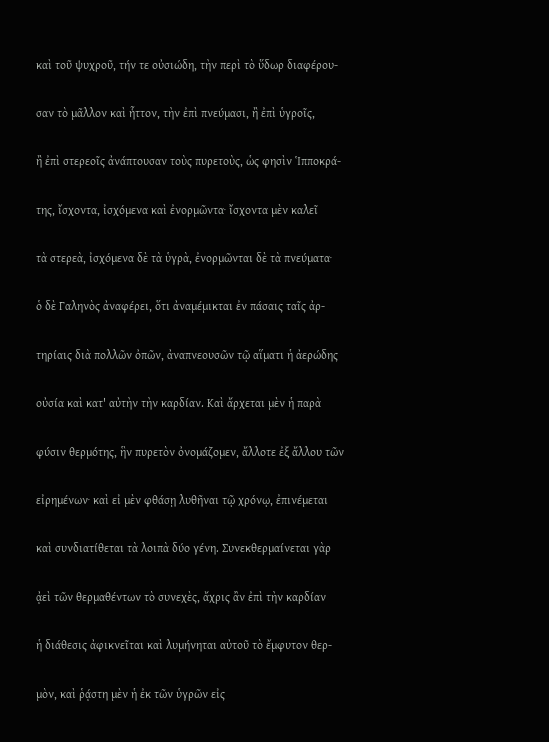καὶ τοῦ ψυχροῦ, τήν τε οὐσιώδη, τὴν περὶ τὸ ὕδωρ διαφέρου-

σαν τὸ μᾶλλον καὶ ἧττον, τὴν ἐπὶ πνεύμασι, ἢ ἐπὶ ὑγροῖς,

ἢ ἐπὶ στερεοῖς ἀνάπτουσαν τοὺς πυρετοὺς, ὡς φησὶν Ἱπποκρά-

της, ἴσχοντα, ἰσχόμενα καὶ ἐνορμῶντα· ἴσχοντα μὲν καλεῖ

τὰ στερεὰ, ἰσχόμενα δὲ τὰ ὑγρὰ, ἐνορμῶνται δὲ τὰ πνεύματα·

ὁ δὲ Γαληνὸς ἀναφέρει, ὅτι ἀναμέμικται ἐν πάσαις ταῖς ἀρ-

τηρίαις διὰ πολλῶν ὀπῶν, ἀναπνεουσῶν τῷ αἵματι ἡ ἀερώδης

οὐσία καὶ κατ' αὐτὴν τὴν καρδίαν. Καὶ ἄρχεται μὲν ἡ παρὰ

φύσιν θερμότης, ἣν πυρετὸν ὀνομάζομεν, ἄλλοτε ἐξ ἄλλου τῶν

εἰρημένων· καὶ εἰ μὲν φθάσῃ λυθῆναι τῷ χρόνῳ, ἐπινέμεται

καὶ συνδιατίθεται τὰ λοιπὰ δύο γένη. Συνεκθερμαίνεται γὰρ

ᾀεὶ τῶν θερμαθέντων τὸ συνεχὲς, ἄχρις ἂν ἐπὶ τὴν καρδίαν

ἡ διάθεσις ἀφικνεῖται καὶ λυμήνηται αὐτοῦ τὸ ἔμφυτον θερ-

μὸν, καὶ ῥᾴστη μὲν ἡ ἐκ τῶν ὑγρῶν εἰς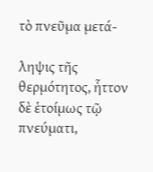τὸ πνεῦμα μετά-

ληψις τῆς θερμότητος, ἧττον δὲ ἑτοίμως τῷ πνεύματι,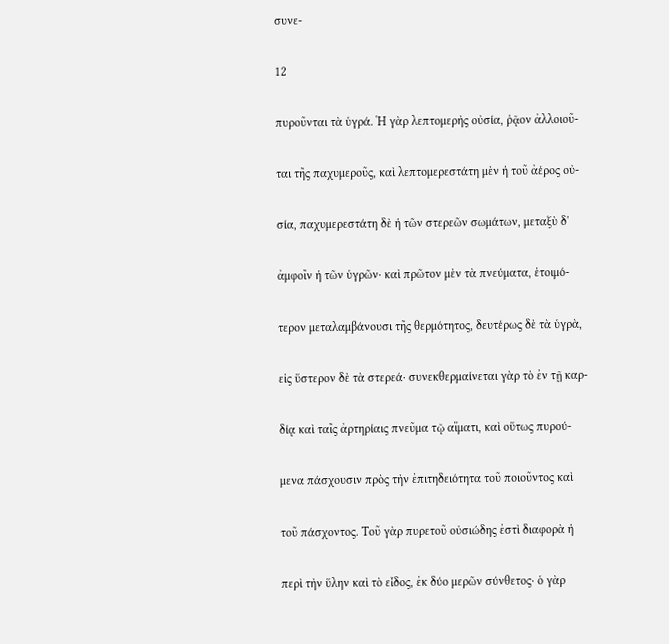συνε-

12

πυροῦνται τὰ ὑγρά. Ἡ γὰρ λεπτομερὴς οὐσία, ῥᾷον ἀλλοιοῦ-

ται τῆς παχυμεροῦς, καὶ λεπτομερεστάτη μὲν ἡ τοῦ ἀέρος οὐ-

σία, παχυμερεστάτη δὲ ἡ τῶν στερεῶν σωμάτων, μεταξὺ δ'

ἀμφοῖν ἡ τῶν ὑγρῶν· καὶ πρῶτον μὲν τὰ πνεύματα, ἑτοιμό-

τερον μεταλαμβάνουσι τῆς θερμότητος, δευτέρως δὲ τὰ ὑγρὰ,

εἰς ὕστερον δὲ τὰ στερεά· συνεκθερμαίνεται γὰρ τὸ ἐν τῇ καρ-

δίᾳ καὶ ταῖς ἀρτηρίαις πνεῦμα τῷ αἵματι, καὶ οὕτως πυρού-

μενα πάσχουσιν πρὸς τὴν ἐπιτηδειότητα τοῦ ποιοῦντος καὶ

τοῦ πάσχοντος. Τοῦ γὰρ πυρετοῦ οὐσιώδης ἐστὶ διαφορὰ ἡ

περὶ τὴν ὕλην καὶ τὸ εἶδος, ἐκ δύο μερῶν σύνθετος· ὁ γὰρ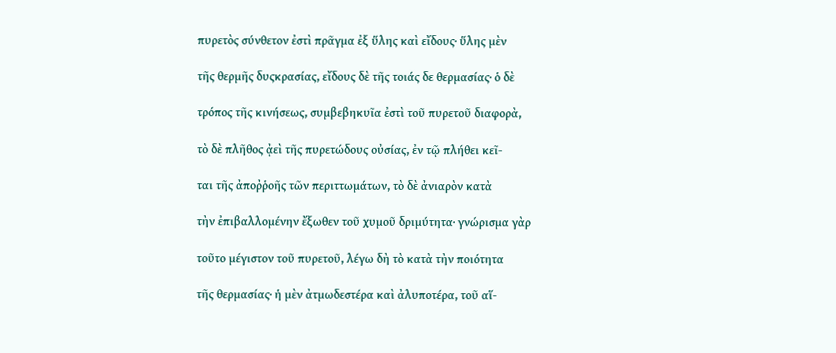πυρετὸς σύνθετον ἐστὶ πρᾶγμα ἐξ ὕλης καὶ εἴδους· ὕλης μὲν

τῆς θερμῆς δυςκρασίας, εἴδους δὲ τῆς τοιάς δε θερμασίας· ὁ δὲ

τρόπος τῆς κινήσεως, συμβεβηκυῖα ἐστὶ τοῦ πυρετοῦ διαφορὰ,

τὸ δὲ πλῆθος ᾀεὶ τῆς πυρετώδους οὐσίας, ἐν τῷ πλήθει κεῖ-

ται τῆς ἀποῤῥοῆς τῶν περιττωμάτων, τὸ δὲ ἀνιαρὸν κατὰ

τὴν ἐπιβαλλομένην ἔξωθεν τοῦ χυμοῦ δριμύτητα· γνώρισμα γὰρ

τοῦτο μέγιστον τοῦ πυρετοῦ, λέγω δὴ τὸ κατὰ τὴν ποιότητα

τῆς θερμασίας· ἡ μὲν ἀτμωδεστέρα καὶ ἀλυποτέρα, τοῦ αἵ-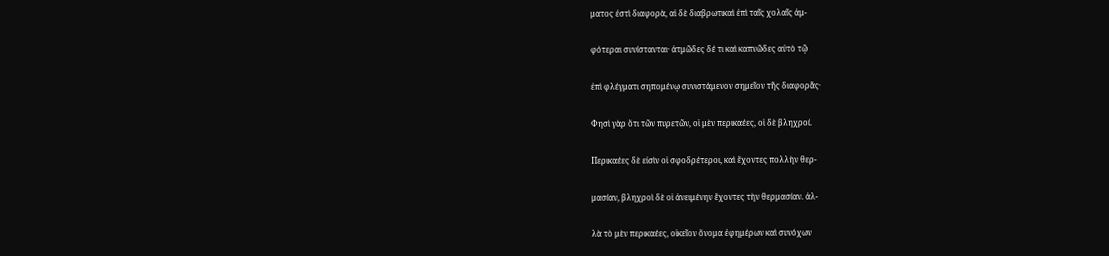ματος ἐστὶ διαφορὰ, αἱ δὲ διαβρωτικαὶ ἐπὶ ταῖς χολαῖς ἀμ-

φότεραι συνίστανται· ἀτμῶδες δέ τι καὶ καπνῶδες αὐτὸ τῷ

ἐπὶ φλέγματι σηπομένῳ συνιστάμενον σημεῖον τῆς διαφορᾶς·

Φησὶ γὰρ ὅτι τῶν πυρετῶν, οἱ μὲν περικαέες, οἱ δὲ βληχροί.

Περικαέες δὲ εἰσὶν οἱ σφοδρέτεροι, καὶ ἔχοντες πολλὴν θερ-

μασίαν, βληχροὶ δὲ οἱ ἀνειμένην ἔχοντες τὴν θερμασίαν. ἀλ-

λὰ τὸ μὲν περικαέες, οἰκεῖον ὄνομα ἐφημέρων καὶ συνόχων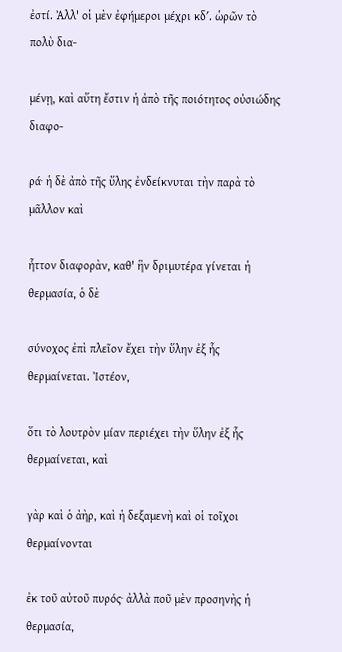ἐστί. Ἀλλ' οἱ μὲν ἐφήμεροι μέχρι κδʹ. ὡρῶν τὸ πολὺ δια-

μένῃ, καὶ αὕτη ἔστιν ἡ ἀπὸ τῆς ποιότητος οὐσιώδης διαφο-

ρά· ἡ δὲ ἀπὸ τῆς ὕλης ἐνδείκνυται τὴν παρὰ τὸ μᾶλλον καὶ

ἧττον διαφορὰν, καθ' ἣν δριμυτέρα γίνεται ἡ θερμασία, ὁ δὲ

σύνοχος ἐπὶ πλεῖον ἔχει τὴν ὕλην ἐξ ἧς θερμαίνεται. Ἰστέον,

ὅτι τὸ λουτρὸν μίαν περιέχει τὴν ὕλην ἐξ ἧς θερμαίνεται, καὶ

γὰρ καὶ ὁ ἀὴρ, καὶ ἡ δεξαμενὴ καὶ οἱ τοῖχοι θερμαίνονται

ἐκ τοῦ αὐτοῦ πυρός· ἀλλὰ ποῦ μὲν προσηνὴς ἡ θερμασία,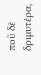ποῦ δὲ δριμυτέρα,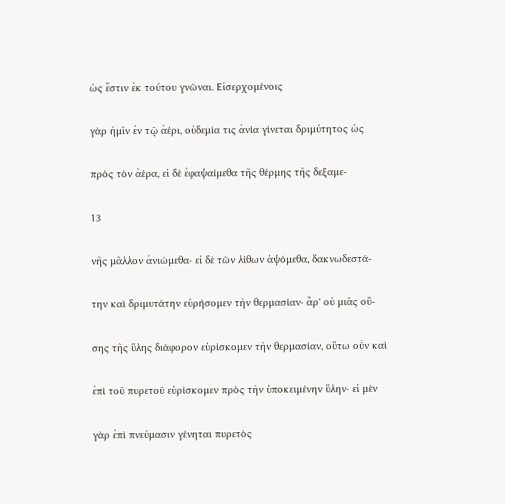ὡς ἔστιν ἐκ τούτου γνῶναι. Εἰσερχομένοις

γὰρ ἡμῖν ἐν τῷ ἀέρι, οὐδεμία τις ἀνία γίνεται δριμύτητος ὡς

πρὸς τὸν ἀέρα, εἰ δὲ ἐφαψαίμεθα τῆς θέρμης τῆς δεξαμε-

13

νῆς μᾶλλον ἀνιώμεθα· εἰ δὲ τῶν λίθων ἁψόμεθα, δακνωδεστά-

την καὶ δριμυτάτην εὑρήσομεν τὴν θερμασίαν· ἄρ' οὐ μιᾶς οὔ-

σης τῆς ὕλης διάφορον εὑρίσκομεν τὴν θερμασίαν, οὕτω οὖν καὶ

ἐπὶ τοῦ πυρετοῦ εὑρίσκομεν πρὸς τὴν ὑποκειμένην ὕλην· εἰ μὲν

γὰρ ἐπὶ πνεύμασιν γένηται πυρετὸς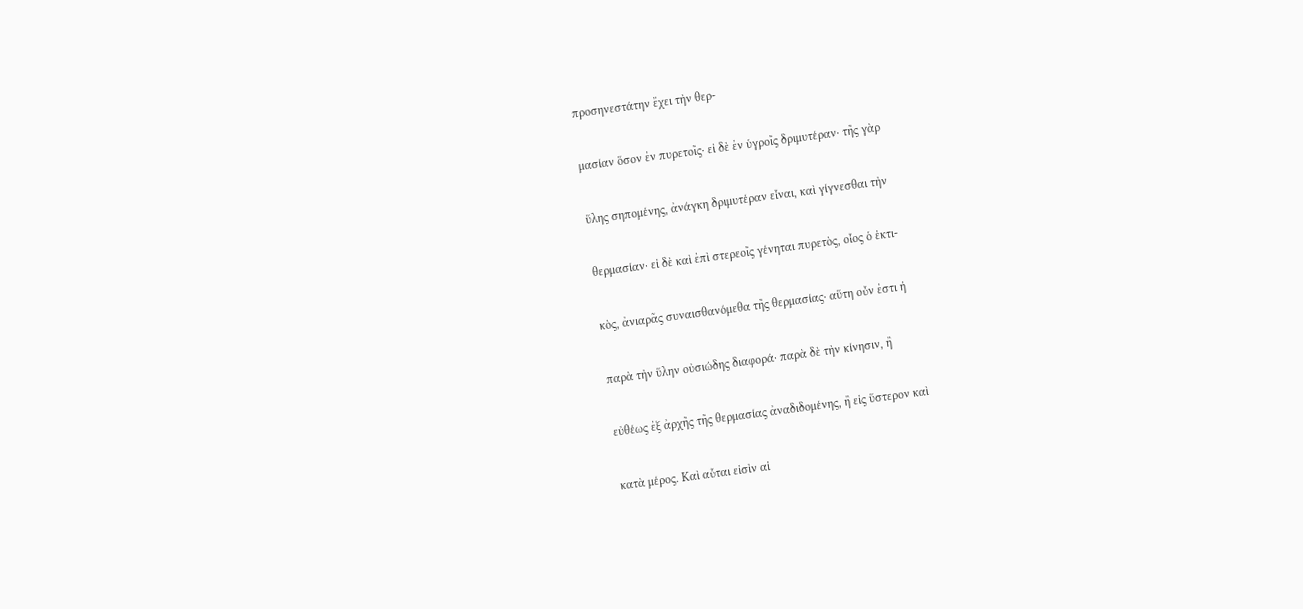προσηνεστάτην ἔχει τὴν θερ-

μασίαν ὅσον ἐν πυρετοῖς· εἰ δὲ ἐν ὑγροῖς δριμυτέραν· τῆς γὰρ

ὕλης σηπομένης, ἀνάγκη δριμυτέραν εἶναι, καὶ γίγνεσθαι τὴν

θερμασίαν· εἰ δὲ καὶ ἐπὶ στερεοῖς γένηται πυρετὸς, οἷος ὁ ἑκτι-

κὸς, ἀνιαρᾶς συναισθανόμεθα τῆς θερμασίας· αὕτη οὖν ἐστι ἡ

παρὰ τὴν ὕλην οὐσιώδης διαφορά· παρὰ δὲ τὴν κίνησιν, ἢ

εὐθέως ἐξ ἀρχῆς τῆς θερμασίας ἀναδιδομένης, ἢ εἰς ὕστερον καὶ

κατὰ μέρος. Καὶ αὗται εἰσὶν αἱ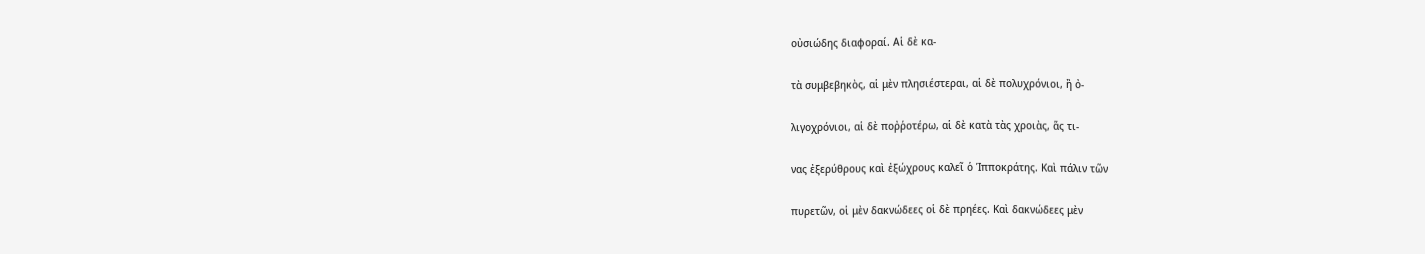οὐσιώδης διαφοραί. Αἱ δὲ κα-

τὰ συμβεβηκὸς, αἱ μὲν πλησιέστεραι, αἱ δὲ πολυχρόνιοι, ἢ ὀ-

λιγοχρόνιοι, αἱ δὲ ποῤῥοτέρω, αἱ δὲ κατὰ τὰς χροιὰς, ἅς τι-

νας ἐξερύθρους καὶ ἐξώχρους καλεῖ ὁ Ἱπποκράτης. Καὶ πάλιν τῶν

πυρετῶν, οἱ μὲν δακνώδεες οἱ δὲ πρηέες. Καὶ δακνώδεες μὲν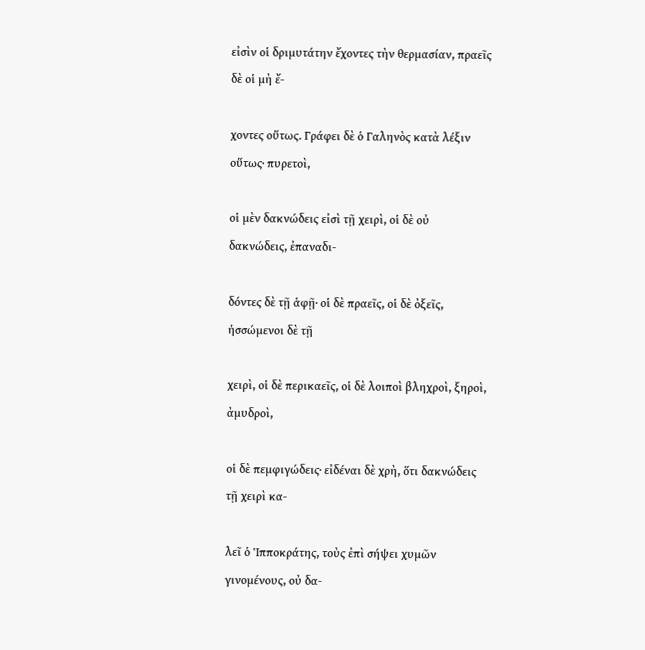εἰσὶν οἱ δριμυτάτην ἔχοντες τὴν θερμασίαν, πραεῖς δὲ οἱ μὴ ἔ-

χοντες οὕτως. Γράφει δὲ ὁ Γαληνὸς κατὰ λέξιν οὕτως· πυρετοὶ,

οἱ μὲν δακνώδεις εἰσὶ τῇ χειρὶ, οἱ δὲ οὐ δακνώδεις, ἐπαναδι-

δόντες δὲ τῇ ἁφῇ· οἱ δὲ πραεῖς, οἱ δὲ ὀξεῖς, ἡσσώμενοι δὲ τῇ

χειρὶ, οἱ δὲ περικαεῖς, οἱ δὲ λοιποὶ βληχροὶ, ξηροὶ, ἀμυδροὶ,

οἱ δὲ πεμφιγώδεις· εἰδέναι δὲ χρὴ, ὅτι δακνώδεις τῇ χειρὶ κα-

λεῖ ὁ Ἱπποκράτης, τοὺς ἐπὶ σήψει χυμῶν γινομένους, οὐ δα-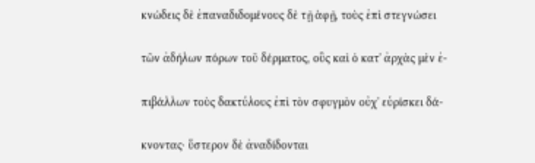κνώδεις δὲ ἐπαναδιδομένους δὲ τῇ ἁφῇ, τοὺς ἐπὶ στεγνώσει

τῶν ἀδήλων πόρων τοῦ δέρματος, οὓς καὶ ὁ κατ' ἀρχὰς μὲν ἐ-

πιβάλλων τοὺς δακτύλους ἐπὶ τὸν σφυγμὸν οὐχ' εὑρίσκει δά-

κνοντας· ὕστερον δὲ ἀναδίδονται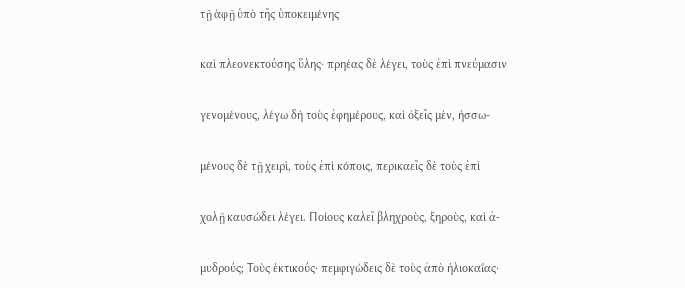τῇ ἁφῇ ὑπὸ τῆς ὑποκειμένης

καὶ πλεονεκτούσης ὕλης· πρηέας δὲ λέγει, τοὺς ἐπὶ πνεύμασιν

γενομένους, λέγω δὴ τοὺς ἐφημέρους, καὶ ὀξεῖς μὲν, ἡσσω-

μένους δὲ τῇ χειρὶ, τοὺς ἐπὶ κόποις, περικαεῖς δὲ τοὺς ἐπὶ

χολῇ καυσώδει λέγει. Ποίους καλεῖ βληχροὺς, ξηροὺς, καὶ ἀ-

μυδρούς; Τοὺς ἑκτικούς· πεμφιγώδεις δὲ τοὺς ἀπὸ ἡλιοκαΐας·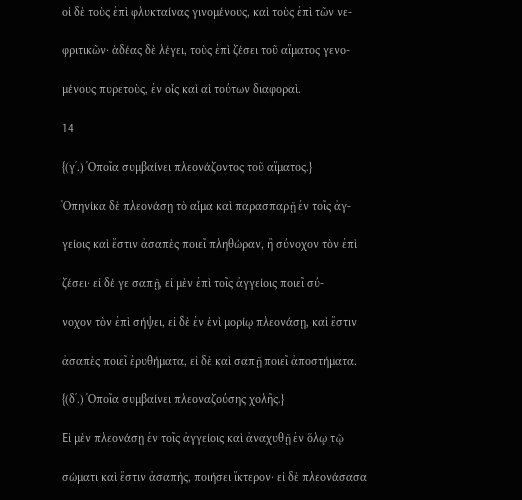οἱ δὲ τοὺς ἐπὶ φλυκταίνας γινομένους, καὶ τοὺς ἐπὶ τῶν νε-

φριτικῶν· ἁδέας δὲ λέγει, τοὺς ἐπὶ ζέσει τοῦ αἵματος γενο-

μένους πυρετοὺς, ἐν οἷς καὶ αἱ τούτων διαφοραὶ.

14

{(γʹ.) Ὁποῖα συμβαίνει πλεονάζοντος τοῦ αἵματος.}

Ὁπηνίκα δὲ πλεονάσῃ τὸ αἷμα καὶ παρασπαρῇ ἐν τοῖς ἀγ-

γείοις καὶ ἔστιν ἀσαπὲς ποιεῖ πληθώραν, ἢ σύνοχον τὸν ἐπὶ

ζέσει· εἰ δέ γε σαπῇ, εἰ μὲν ἐπὶ τοῖς ἀγγείοις ποιεῖ σύ-

νοχον τὸν ἐπὶ σήψει, εἰ δὲ ἐν ἑνὶ μορίῳ πλεονάσῃ, καὶ ἔστιν

ἀσαπὲς ποιεῖ ἐρυθήματα, εἰ δὲ καὶ σαπῇ ποιεῖ ἀποστήματα.

{(δʹ.) Ὁποῖα συμβαίνει πλεοναζούσης χολῆς.}

Εἰ μὲν πλεονάσῃ ἐν τοῖς ἀγγείοις καὶ ἀναχυθῇ ἐν ὅλῳ τῷ

σώματι καὶ ἔστιν ἀσαπὴς, ποιήσει ἴκτερον· εἰ δὲ πλεονάσασα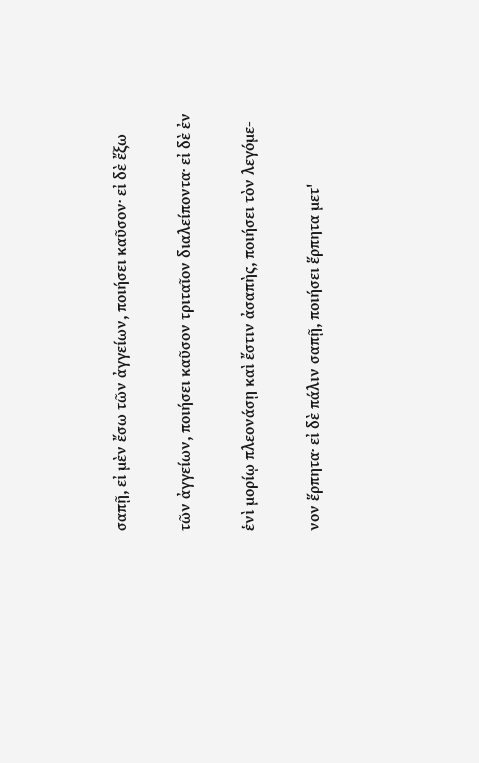σαπῇ, εἰ μὲν ἔσω τῶν ἀγγείων, ποιήσει καῦσον· εἰ δὲ ἔξω

τῶν ἀγγείων, ποιήσει καῦσον τριταῖον διαλείποντα· εἰ δὲ ἐν

ἑνὶ μορίῳ πλεονάσῃ καὶ ἔστιν ἀσαπὴς, ποιήσει τὸν λεγόμε-

νον ἕρπητα· εἰ δὲ πάλιν σαπῇ, ποιήσει ἕρπητα μετ'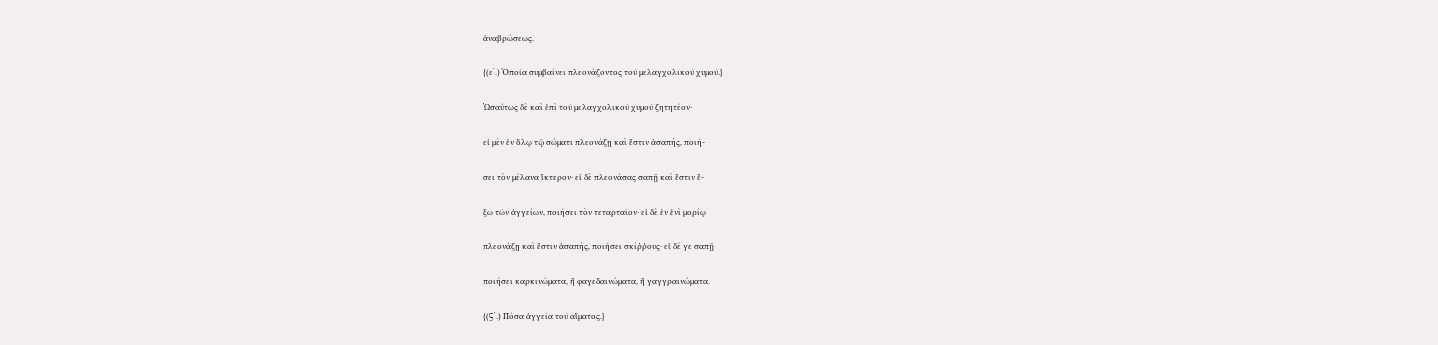ἀναβρώσεως.

{(εʹ.) Ὁποῖα συμβαίνει πλεονάζοντος τοῦ μελαγχολικοῦ χυμοῦ.}

Ὡσαύτως δὲ καὶ ἐπὶ τοῦ μελαγχολικοῦ χυμοῦ ζητητέον·

εἰ μὲν ἐν ὅλῳ τῷ σώματι πλεονάζῃ καὶ ἔστιν ἀσαπὴς, ποιή-

σει τὸν μέλανα ἴκτερον· εἰ δὲ πλεονάσας σαπῇ καὶ ἔστιν ἔ-

ξω τῶν ἀγγείων, ποιήσει τὸν τεταρταῖον· εἰ δὲ ἐν ἑνὶ μορίῳ

πλεονάζῃ καὶ ἔστιν ἀσαπὴς, ποιήσει σκίῤῥους· εἰ δέ γε σαπῇ

ποιήσει καρκινώματα, ἢ φαγεδαινώματα, ἢ γαγγραινώματα.

{(Ϛʹ.) Πόσα ἀγγεῖα τοῦ αἵματος.}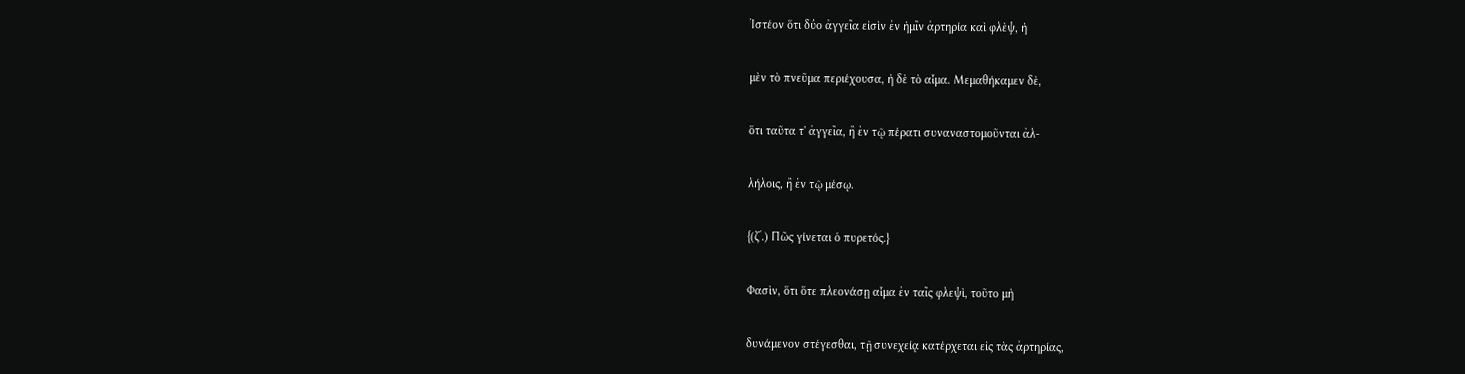Ἰστέον ὅτι δύο ἀγγεῖα εἰσὶν ἐν ἡμῖν ἀρτηρία καὶ φλὲψ, ἡ

μὲν τὸ πνεῦμα περιέχουσα, ἡ δὲ τὸ αἷμα. Μεμαθήκαμεν δὲ,

ὅτι ταῦτα τ' ἀγγεῖα, ἢ ἐν τῷ πέρατι συναναστομοῦνται ἀλ-

λήλοις, ἢ ἐν τῷ μέσῳ.

{(ζʹ.) Πῶς γίνεται ὁ πυρετός.}

Φασὶν, ὅτι ὅτε πλεονάσῃ αἷμα ἐν ταῖς φλεψὶ, τοῦτο μὴ

δυνάμενον στέγεσθαι, τῇ συνεχείᾳ κατέρχεται εἰς τὰς ἀρτηρίας,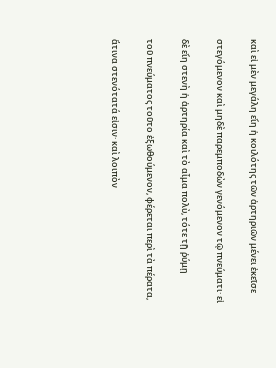καὶ εἰ μὲν μεγάλη εἴη ἡ κοιλότης τῶν ἀρτηριῶν μένει ἐκεῖσε

στεγόμενον καὶ μηδὲ παρεμποδὼν γενόμενον τῷ πνεύματι· εἰ

δὲ εἴη στενὴ ἡ ἀρτηρία καὶ τὸ αἷμα πολὺ, τότε τῇ ῥύμῃ

τοῦ πνεύματος τοῦτο ἐξωθούμενον, φέρεται περὶ τὰ πέρατα,

ἅτινα στενότατά εἰσιν· καὶ λοιπὸν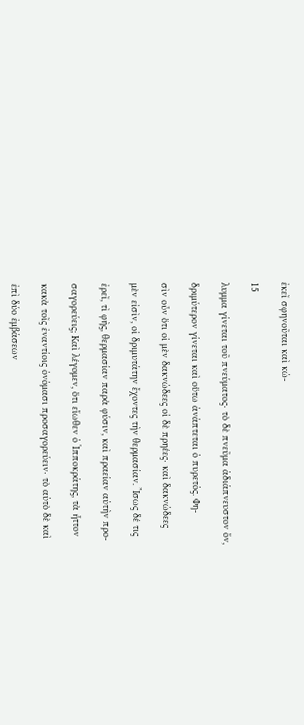ἐκεῖ σφηνοῦται καὶ κώ-

15

λυμμα γίνεται τοῦ πνεύματος· τὸ δὲ πνεῦμα ἀδιάπνευστον ὄν,

δριμύτερον γίνεται καὶ οὕτω ἀνάπτεται ὁ πυρετός. Φη-

σὶν οὖν ὅτι οἱ μὲν δακνώδεες οἱ δὲ πρηέες· καὶ δακνώδεες

μὲν εἰσὶν, οἱ δριμυτάτην ἔχοντες τὴν θερμασίαν. Ἴσως δέ τις

ἐρεῖ, τὶ φὴς, θερμασίαν παρὰ φύσιν, καὶ πραείαν αὐτὴν προ-

σαγορεύεις; Καὶ λέγομεν, ὅτι εἴωθεν ὁ Ἱπποκράτης, τὰ ἧττον

κακὰ τοῖς ἐναντίοις ὀνόμασι προσαγορεύειν· τὸ αὐτὸ δὲ καὶ

ἐπὶ δύο ἐμβάσεων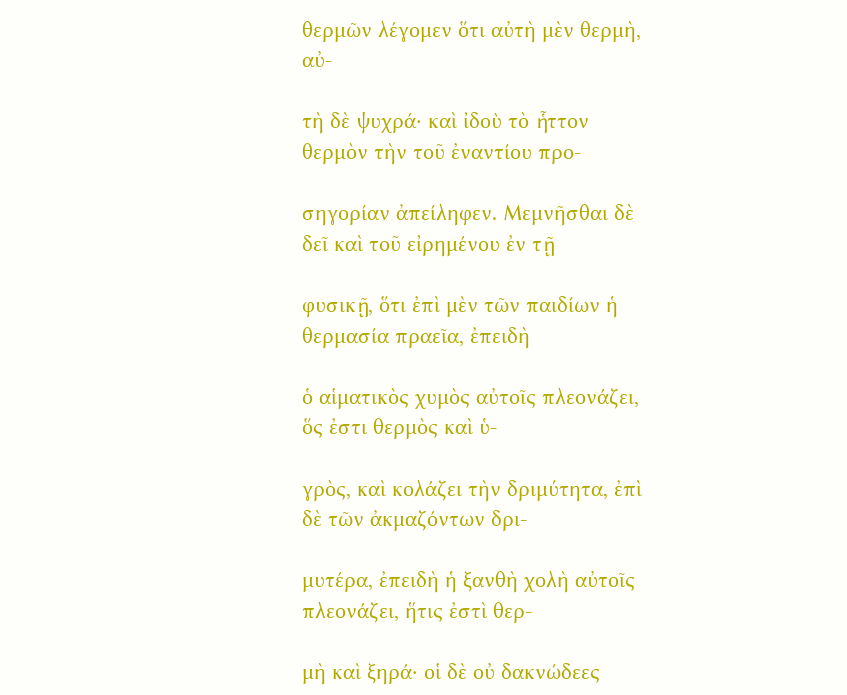θερμῶν λέγομεν ὅτι αὐτὴ μὲν θερμὴ, αὐ-

τὴ δὲ ψυχρά· καὶ ἰδοὺ τὸ ἧττον θερμὸν τὴν τοῦ ἐναντίου προ-

σηγορίαν ἀπείληφεν. Μεμνῆσθαι δὲ δεῖ καὶ τοῦ εἰρημένου ἐν τῇ

φυσικῇ, ὅτι ἐπὶ μὲν τῶν παιδίων ἡ θερμασία πραεῖα, ἐπειδὴ

ὁ αἱματικὸς χυμὸς αὐτοῖς πλεονάζει, ὅς ἐστι θερμὸς καὶ ὑ-

γρὸς, καὶ κολάζει τὴν δριμύτητα, ἐπὶ δὲ τῶν ἀκμαζόντων δρι-

μυτέρα, ἐπειδὴ ἡ ξανθὴ χολὴ αὐτοῖς πλεονάζει, ἥτις ἐστὶ θερ-

μὴ καὶ ξηρά· οἱ δὲ οὐ δακνώδεες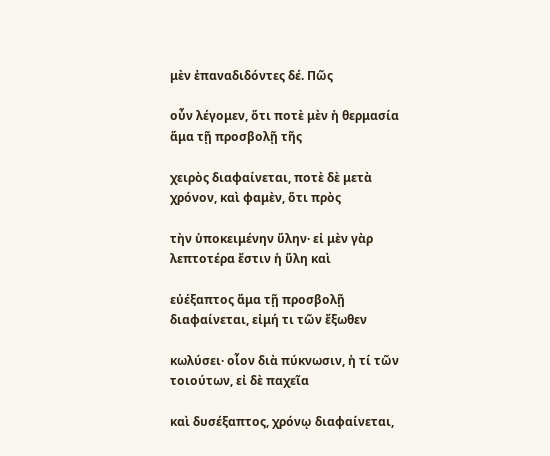μὲν ἐπαναδιδόντες δέ. Πῶς

οὖν λέγομεν, ὅτι ποτὲ μὲν ἡ θερμασία ἅμα τῇ προσβολῇ τῆς

χειρὸς διαφαίνεται, ποτὲ δὲ μετὰ χρόνον, καὶ φαμὲν, ὅτι πρὸς

τὴν ὑποκειμένην ὕλην· εἰ μὲν γὰρ λεπτοτέρα ἔστιν ἡ ὕλη καὶ

εὐέξαπτος ἅμα τῇ προσβολῇ διαφαίνεται, εἰμή τι τῶν ἔξωθεν

κωλύσει· οἷον διὰ πύκνωσιν, ἡ τί τῶν τοιούτων, εἰ δὲ παχεῖα

καὶ δυσέξαπτος, χρόνῳ διαφαίνεται,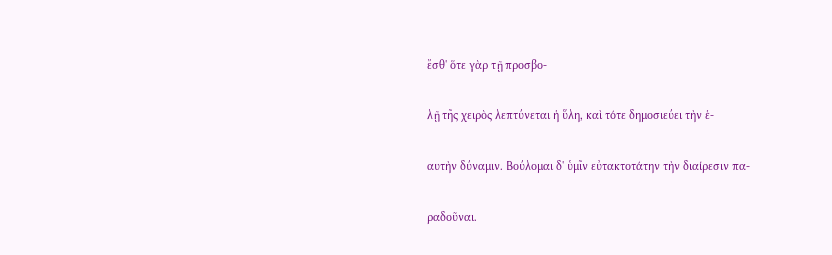ἔσθ' ὅτε γὰρ τῇ προσβο-

λῇ τῆς χειρὸς λεπτύνεται ἡ ὕλη, καὶ τότε δημοσιεύει τὴν ἑ-

αυτὴν δύναμιν. Βούλομαι δ' ὑμῖν εὐτακτοτάτην τὴν διαίρεσιν πα-

ραδοῦναι.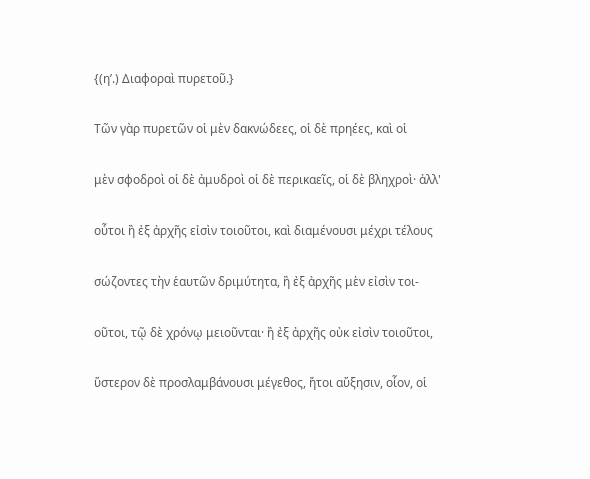{(ηʹ.) Διαφοραὶ πυρετοῦ.}

Τῶν γὰρ πυρετῶν οἱ μὲν δακνώδεες, οἱ δὲ πρηέες, καὶ οἱ

μὲν σφοδροὶ οἱ δὲ ἀμυδροὶ οἱ δὲ περικαεῖς, οἱ δὲ βληχροὶ· ἀλλ'

οὗτοι ἢ ἐξ ἀρχῆς εἰσὶν τοιοῦτοι, καὶ διαμένουσι μέχρι τέλους

σώζοντες τὴν ἑαυτῶν δριμύτητα, ἢ ἐξ ἀρχῆς μὲν εἰσὶν τοι-

οῦτοι, τῷ δὲ χρόνῳ μειοῦνται· ἢ ἐξ ἀρχῆς οὐκ εἰσὶν τοιοῦτοι,

ὕστερον δὲ προσλαμβάνουσι μέγεθος, ἤτοι αὔξησιν, οἷον, οἱ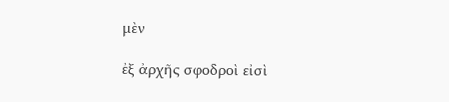μὲν

ἐξ ἀρχῆς σφοδροὶ εἰσὶ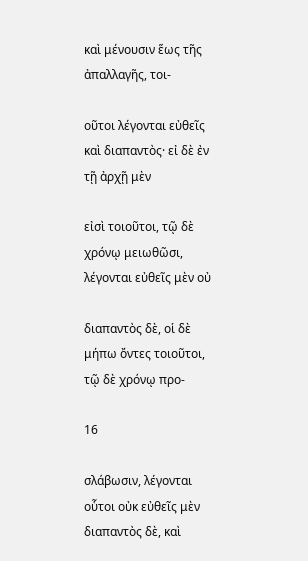καὶ μένουσιν ἕως τῆς ἀπαλλαγῆς, τοι-

οῦτοι λέγονται εὐθεῖς καὶ διαπαντὸς· εἰ δὲ ἐν τῇ ἀρχῇ μὲν

εἰσὶ τοιοῦτοι, τῷ δὲ χρόνῳ μειωθῶσι, λέγονται εὐθεῖς μὲν οὐ

διαπαντὸς δὲ, οἱ δὲ μήπω ὄντες τοιοῦτοι, τῷ δὲ χρόνῳ προ-

16

σλάβωσιν, λέγονται οὗτοι οὐκ εὐθεῖς μὲν διαπαντὸς δὲ, καὶ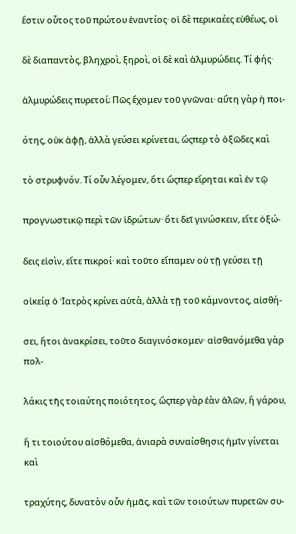ἔστιν οὗτος τοῦ πρώτου ἐναντίος· οἱ δὲ περικαέες εὐθέως, οἱ

δὲ διαπαντὸς, βληχροὶ, ξηροὶ, οἱ δὲ καὶ ἁλμυρώδεις. Τί φής·

ἁλμυρώδεις πυρετοί; Πῶς ἔχομεν τοῦ γνῶναι· αὕτη γὰρ ἡ ποι-

ότης, οὐκ ἀφῇ, ἀλλὰ γεύσει κρίνεται, ὥςπερ τὸ ὀξῶδες καὶ

τὸ στρυφνόν. Τί οὖν λέγομεν, ὅτι ὥςπερ εἴρηται καὶ ἐν τῷ

προγνωστικῷ περὶ τῶν ἱδρώτων· ὅτι δεῖ γινώσκειν, εἴτε ὀξώ-

δεις εἰσὶν, εἴτε πικροί· καὶ τοῦτο εἴπαμεν οὐ τῇ γεύσει τῇ

οἰκείᾳ ὁ Ἰατρὸς κρίνει αὐτὰ, ἀλλὰ τῇ τοῦ κάμνοντος, αἰσθή-

σει, ἤτοι ἀνακρίσει, τοῦτο διαγινόσκομεν· αἰσθανόμεθα γὰρ πολ-

λάκις τῆς τοιαύτης ποιότητος, ὥςπερ γὰρ ἐὰν ἁλῶν, ἢ γάρου,

ἤ τι τοιούτου αἰσθόμεθα, ἀνιαρὰ συναίσθησις ἡμῖν γίνεται καὶ

τραχύτης, δυνατὸν οὖν ἡμᾶς, καὶ τῶν τοιούτων πυρετῶν συ-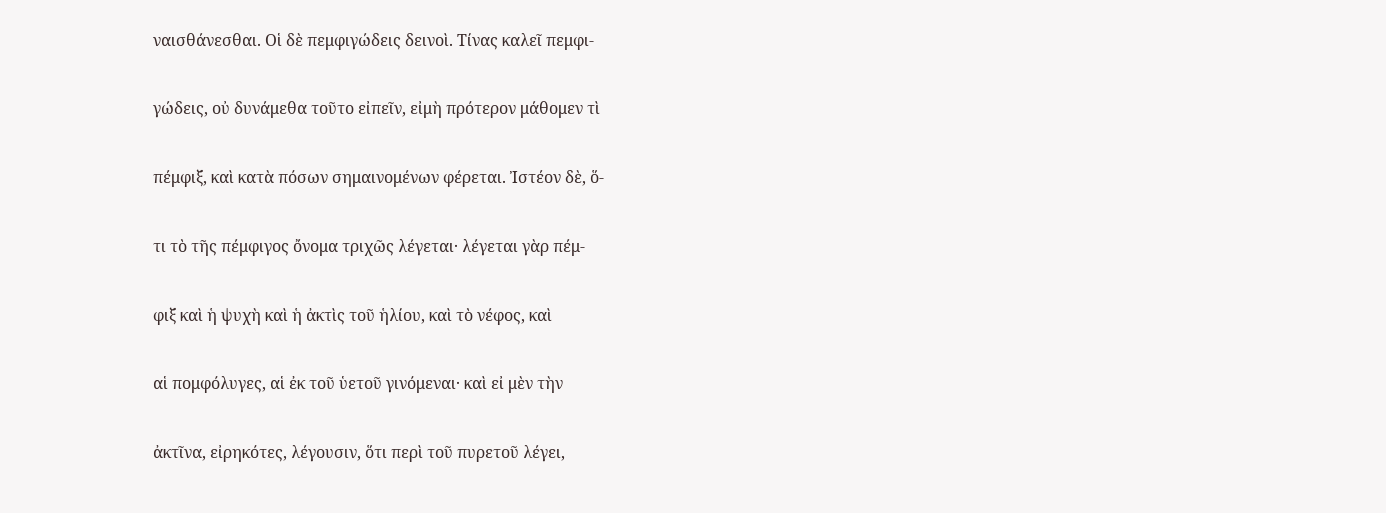ναισθάνεσθαι. Οἱ δὲ πεμφιγώδεις δεινοὶ. Τίνας καλεῖ πεμφι-

γώδεις, οὐ δυνάμεθα τοῦτο εἰπεῖν, εἰμὴ πρότερον μάθομεν τὶ

πέμφιξ, καὶ κατὰ πόσων σημαινομένων φέρεται. Ἰστέον δὲ, ὅ-

τι τὸ τῆς πέμφιγος ὄνομα τριχῶς λέγεται· λέγεται γὰρ πέμ-

φιξ καὶ ἡ ψυχὴ καὶ ἡ ἀκτὶς τοῦ ἡλίου, καὶ τὸ νέφος, καὶ

αἱ πομφόλυγες, αἱ ἐκ τοῦ ὑετοῦ γινόμεναι· καὶ εἰ μὲν τὴν

ἀκτῖνα, εἰρηκότες, λέγουσιν, ὅτι περὶ τοῦ πυρετοῦ λέγει,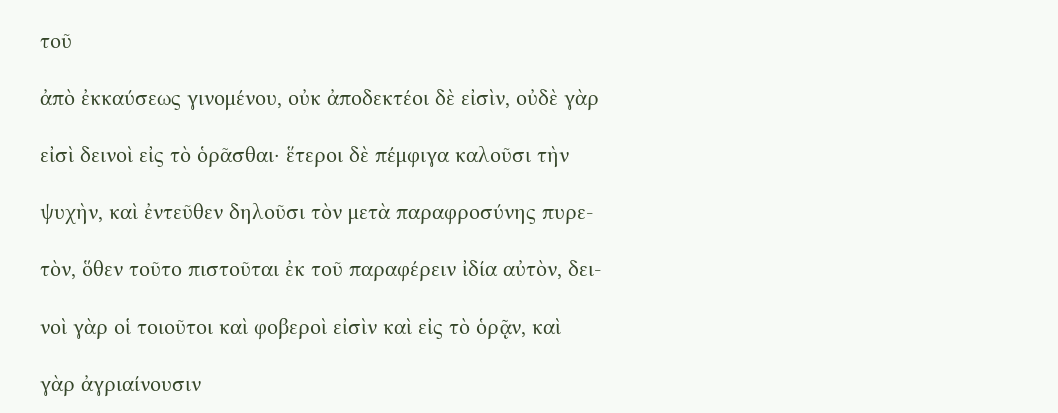τοῦ

ἀπὸ ἐκκαύσεως γινομένου, οὐκ ἀποδεκτέοι δὲ εἰσὶν, οὐδὲ γὰρ

εἰσὶ δεινοὶ εἰς τὸ ὁρᾶσθαι· ἕτεροι δὲ πέμφιγα καλοῦσι τὴν

ψυχὴν, καὶ ἐντεῦθεν δηλοῦσι τὸν μετὰ παραφροσύνης πυρε-

τὸν, ὅθεν τοῦτο πιστοῦται ἐκ τοῦ παραφέρειν ἰδία αὐτὸν, δει-

νοὶ γὰρ οἱ τοιοῦτοι καὶ φοβεροὶ εἰσὶν καὶ εἰς τὸ ὁρᾷν, καὶ

γὰρ ἀγριαίνουσιν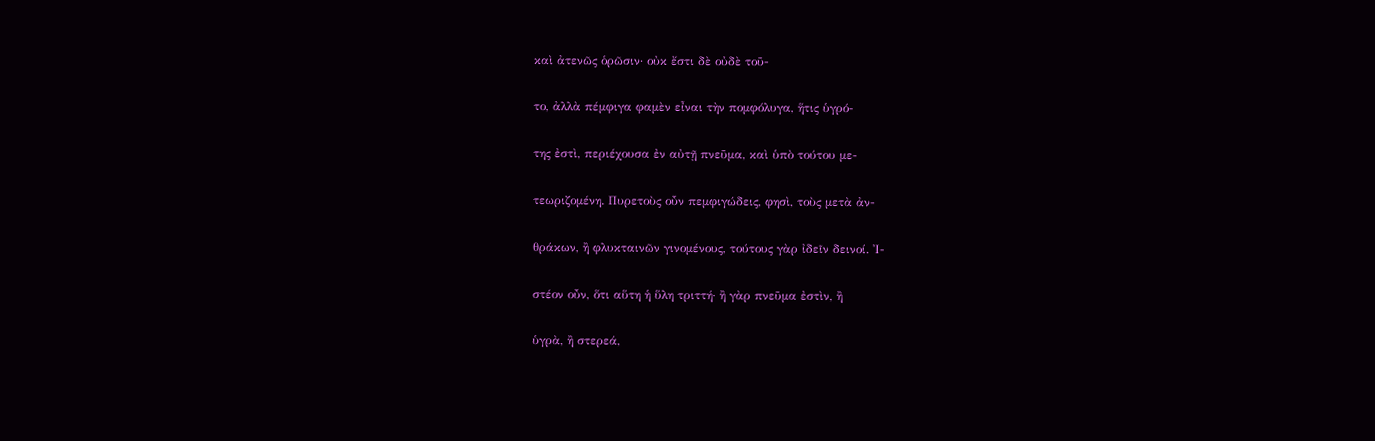καὶ ἀτενῶς ὁρῶσιν· οὐκ ἔστι δὲ οὐδὲ τοῦ-

το, ἀλλὰ πέμφιγα φαμὲν εἶναι τὴν πομφόλυγα, ἥτις ὑγρό-

της ἐστὶ, περιέχουσα ἐν αὐτῇ πνεῦμα, καὶ ὑπὸ τούτου με-

τεωριζομένη. Πυρετοὺς οὖν πεμφιγώδεις, φησὶ, τοὺς μετὰ ἀν-

θράκων, ἢ φλυκταινῶν γινομένους, τούτους γὰρ ἰδεῖν δεινοί. Ἰ-

στέον οὖν, ὅτι αὕτη ἡ ὕλη τριττή· ἢ γὰρ πνεῦμα ἐστὶν, ἢ

ὑγρὰ, ἢ στερεά,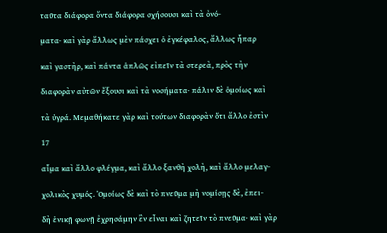ταῦτα διάφορα ὄντα διάφορα σχήσουσι καὶ τὰ ὀνό-

ματα· καὶ γὰρ ἄλλως μὲν πάσχει ὁ ἐγκέφαλος, ἄλλως ἧπαρ

καὶ γαστὴρ, καὶ πάντα ἁπλῶς εἰπεῖν τὰ στερεὰ, πρὸς τὴν

διαφορὰν αὐτῶν ἔξουσι καὶ τὰ νοσήματα· πάλιν δὲ ὁμοίως καὶ

τὰ ὑγρά. Μεμαθήκατε γὰρ καὶ τούτων διαφορὰν ὅτι ἄλλο ἐστὶν

17

αἷμα καὶ ἄλλο φλέγμα, καὶ ἄλλο ξανθὴ χολὴ, καὶ ἄλλο μελαγ-

χολικὸς χυμός. Ὁμοίως δὲ καὶ τὸ πνεῦμα μὴ νομίσῃς δὲ, ἐπει-

δὴ ἑνικῇ φωνῇ ἐχρησάμην ἓν εἶναι καὶ ζητεῖν τὸ πνεῦμα· καὶ γὰρ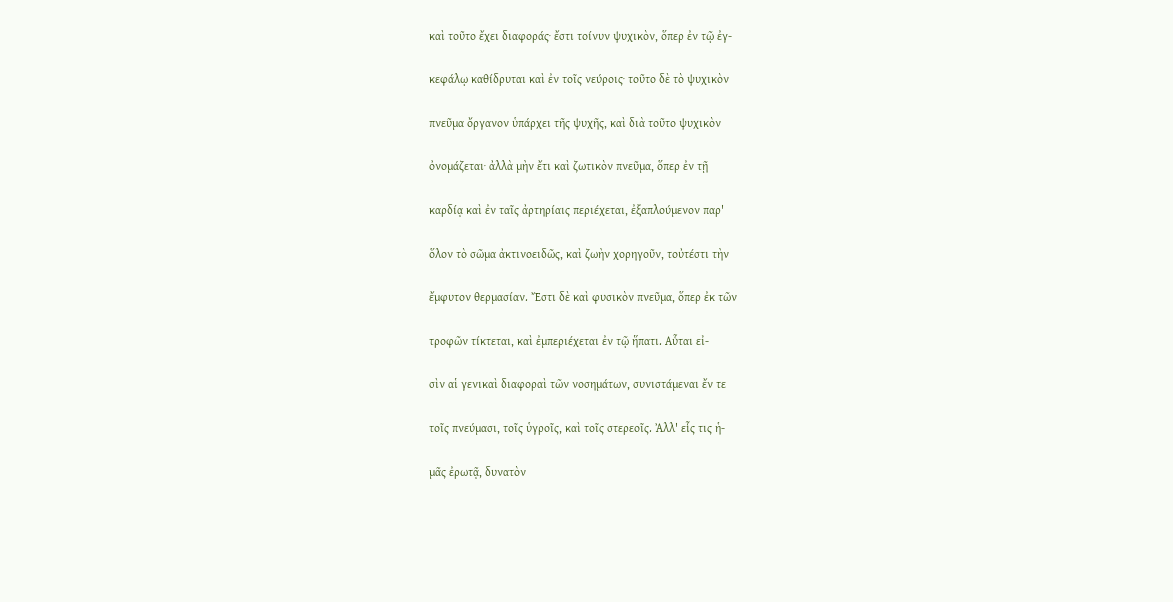καὶ τοῦτο ἔχει διαφοράς· ἔστι τοίνυν ψυχικὸν, ὅπερ ἐν τῷ ἐγ-

κεφάλῳ καθίδρυται καὶ ἐν τοῖς νεύροις· τοῦτο δὲ τὸ ψυχικὸν

πνεῦμα ὄργανον ὑπάρχει τῆς ψυχῆς, καὶ διὰ τοῦτο ψυχικὸν

ὀνομάζεται· ἀλλὰ μὴν ἔτι καὶ ζωτικὸν πνεῦμα, ὅπερ ἐν τῇ

καρδίᾳ καὶ ἐν ταῖς ἀρτηρίαις περιέχεται, ἐξαπλούμενον παρ'

ὅλον τὸ σῶμα ἀκτινοειδῶς, καὶ ζωὴν χορηγοῦν, τοὐτέστι τὴν

ἔμφυτον θερμασίαν. Ἔστι δὲ καὶ φυσικὸν πνεῦμα, ὅπερ ἐκ τῶν

τροφῶν τίκτεται, καὶ ἐμπεριέχεται ἐν τῷ ἥπατι. Αὗται εἰ-

σὶν αἱ γενικαὶ διαφοραὶ τῶν νοσημάτων, συνιστάμεναι ἔν τε

τοῖς πνεύμασι, τοῖς ὑγροῖς, καὶ τοῖς στερεοῖς. Ἀλλ' εἷς τις ἡ-

μᾶς ἐρωτᾷ, δυνατὸν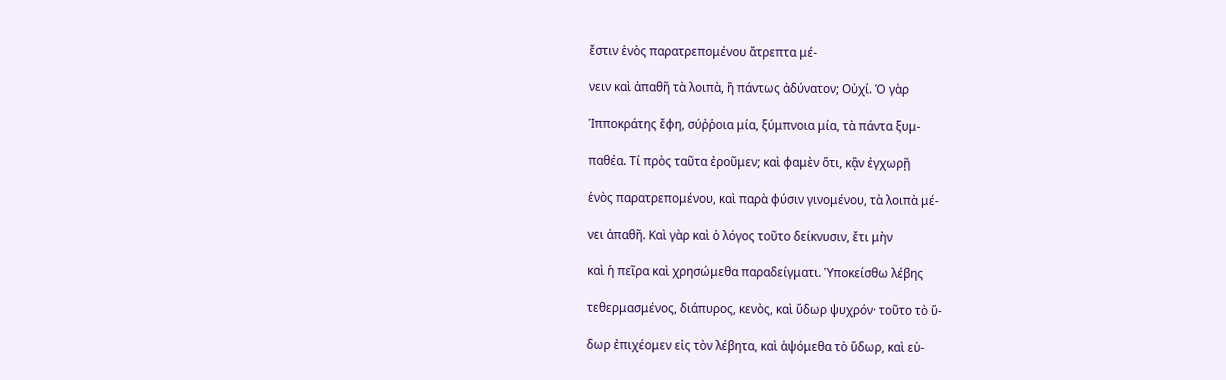ἔστιν ἑνὸς παρατρεπομένου ἄτρεπτα μέ-

νειν καὶ ἀπαθῆ τὰ λοιπὰ, ἢ πάντως ἀδύνατον; Οὐχί. Ὁ γὰρ

Ἱπποκράτης ἔφη, σύῤῥοια μία, ξύμπνοια μία, τὰ πάντα ξυμ-

παθέα. Τί πρὸς ταῦτα ἐροῦμεν; καὶ φαμὲν ὅτι, κᾂν ἐγχωρῇ

ἑνὸς παρατρεπομένου, καὶ παρὰ φύσιν γινομένου, τὰ λοιπὰ μέ-

νει ἀπαθῆ. Καὶ γὰρ καὶ ὁ λόγος τοῦτο δείκνυσιν, ἔτι μὴν

καὶ ἡ πεῖρα καὶ χρησώμεθα παραδείγματι. Ὑποκείσθω λέβης

τεθερμασμένος, διάπυρος, κενὸς, καὶ ὕδωρ ψυχρόν· τοῦτο τὸ ὕ-

δωρ ἐπιχέομεν εἰς τὸν λέβητα, καὶ ἁψόμεθα τὸ ὕδωρ, καὶ εὑ-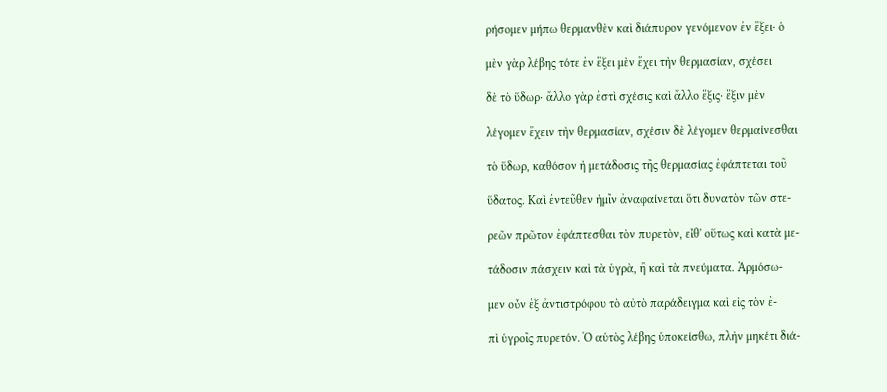ρήσομεν μήπω θερμανθὲν καὶ διάπυρον γενόμενον ἐν ἕξει· ὁ

μὲν γὰρ λέβης τότε ἐν ἕξει μὲν ἔχει τὴν θερμασίαν, σχέσει

δὲ τὸ ὕδωρ· ἄλλο γὰρ ἐστὶ σχέσις καὶ ἄλλο ἕξις· ἕξιν μὲν

λέγομεν ἔχειν τὴν θερμασίαν, σχέσιν δὲ λέγομεν θερμαίνεσθαι

τὸ ὕδωρ, καθόσον ἡ μετάδοσις τῆς θερμασίας ἐφάπτεται τοῦ

ὕδατος. Καὶ ἐντεῦθεν ἡμῖν ἀναφαίνεται ὅτι δυνατὸν τῶν στε-

ρεῶν πρῶτον ἐφάπτεσθαι τὸν πυρετὸν, εἶθ' οὕτως καὶ κατὰ με-

τάδοσιν πάσχειν καὶ τὰ ὑγρὰ, ἢ καὶ τὰ πνεύματα. Ἁρμόσω-

μεν οὖν ἐξ ἀντιστρόφου τὸ αὐτὸ παράδειγμα καὶ εἰς τὸν ἐ-

πὶ ὑγροῖς πυρετόν. Ὁ αὑτὸς λέβης ὑποκείσθω, πλὴν μηκέτι διά-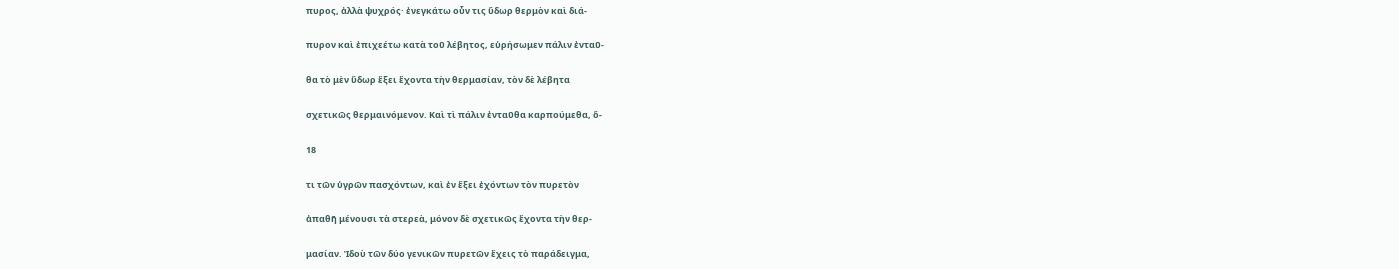πυρος, ἀλλὰ ψυχρός· ἐνεγκάτω οὖν τις ὕδωρ θερμὸν καὶ διά-

πυρον καὶ ἐπιχεέτω κατὰ τοῦ λέβητος, εὑρήσωμεν πάλιν ἐνταῦ-

θα τὸ μὲν ὕδωρ ἕξει ἔχοντα τὴν θερμασίαν, τὸν δὲ λέβητα

σχετικῶς θερμαινόμενον. Καὶ τὶ πάλιν ἐνταῦθα καρπούμεθα, ὅ-

18

τι τῶν ὑγρῶν πασχόντων, καὶ ἐν ἕξει ἐχόντων τὸν πυρετὸν

ἀπαθῆ μένουσι τὰ στερεὰ, μόνον δὲ σχετικῶς ἔχοντα τὴν θερ-

μασίαν. Ἰδοὺ τῶν δύο γενικῶν πυρετῶν ἔχεις τὸ παράδειγμα,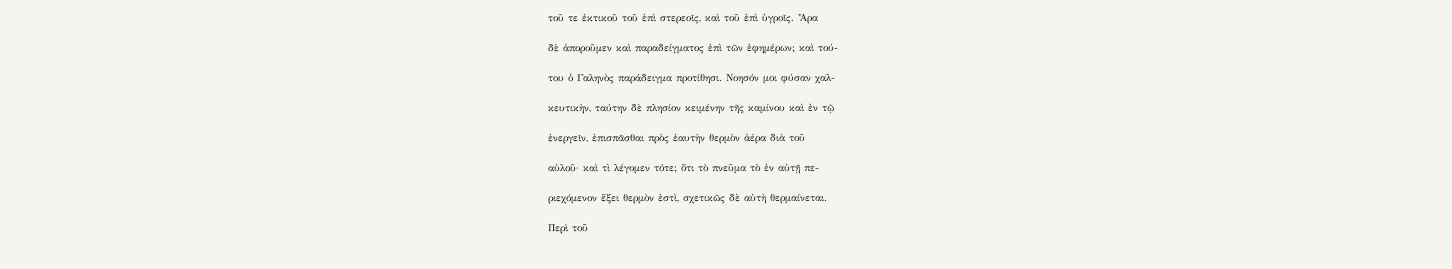τοῦ τε ἑκτικοῦ τοῦ ἐπὶ στερεοῖς, καὶ τοῦ ἐπὶ ὑγροῖς. Ἆρα

δὲ ἀποροῦμεν καὶ παραδείγματος ἐπὶ τῶν ἐφημέρων; καὶ τού-

του ὁ Γαληνὸς παράδειγμα προτίθησι. Νοησόν μοι φύσαν χαλ-

κευτικὴν, ταύτην δὲ πλησίον κειμένην τῆς καμίνου καὶ ἐν τῷ

ἐνεργεῖν, ἐπισπᾶσθαι πρὸς ἑαυτὴν θερμὸν ἀέρα διὰ τοῦ

αὐλοῦ· καὶ τὶ λέγομεν τότε; ὅτι τὸ πνεῦμα τὸ ἐν αὐτῇ πε-

ριεχόμενον ἕξει θερμὸν ἐστὶ, σχετικῶς δὲ αὐτὴ θερμαίνεται.

Περὶ τοῦ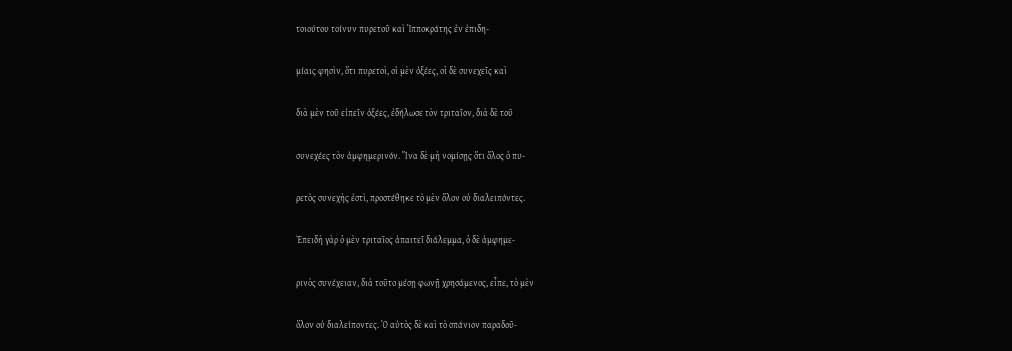τοιούτου τοίνυν πυρετοῦ καὶ Ἱπποκράτης ἐν ἐπιδη-

μίαις φησὶν, ὅτι πυρετοὶ, οἱ μὲν ὀξέες, οἱ δὲ συνεχεῖς καὶ

διὰ μὲν τοῦ εἰπεῖν ὀξέες, ἐδήλωσε τὸν τριταῖον, διὰ δὲ τοῦ

συνεχέες τὸν ἀμφημερινόν. Ἵνα δὲ μὴ νομίσῃς ὅτι ὅλος ὁ πυ-

ρετὸς συνεχὴς ἐστὶ, προστέθηκε τὸ μὲν ὅλον οὐ διαλειπόντες.

Ἐπειδὴ γὰρ ὁ μὲν τριταῖος ἀπαιτεῖ διάλεμμα, ὁ δὲ ἀμφημε-

ρινὸς συνέχειαν, διὰ τοῦτο μέσῃ φωνῇ χρησάμενος, εἶπε, τὸ μὲν

ὅλον οὐ διαλείποντες. Ὁ αὐτὸς δὲ καὶ τὸ σπάνιον παραδοῦ-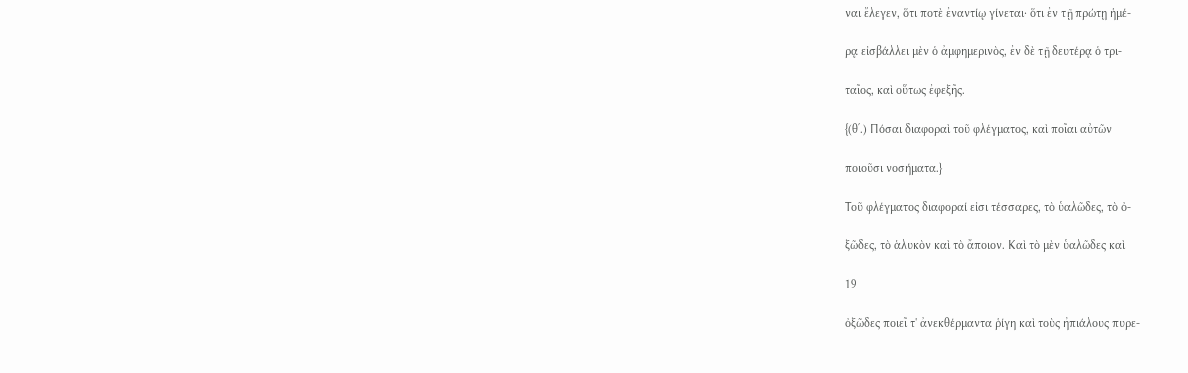ναι ἔλεγεν, ὅτι ποτὲ ἐναντίῳ γίνεται· ὅτι ἐν τῇ πρώτῃ ἡμέ-

ρᾳ εἰσβάλλει μὲν ὁ ἀμφημερινὸς, ἐν δὲ τῇ δευτέρᾳ ὁ τρι-

ταῖος, καὶ οὕτως ἐφεξῆς.

{(θʹ.) Πόσαι διαφοραὶ τοῦ φλέγματος, καὶ ποῖαι αὐτῶν

ποιοῦσι νοσήματα.}

Τοῦ φλέγματος διαφοραί εἰσι τέσσαρες, τὸ ὑαλῶδες, τὸ ὀ-

ξῶδες, τὸ ἁλυκὸν καὶ τὸ ἄποιον. Καὶ τὸ μὲν ὑαλῶδες καὶ

19

ὀξῶδες ποιεῖ τ' ἀνεκθέρμαντα ῥίγη καὶ τοὺς ἠπιάλους πυρε-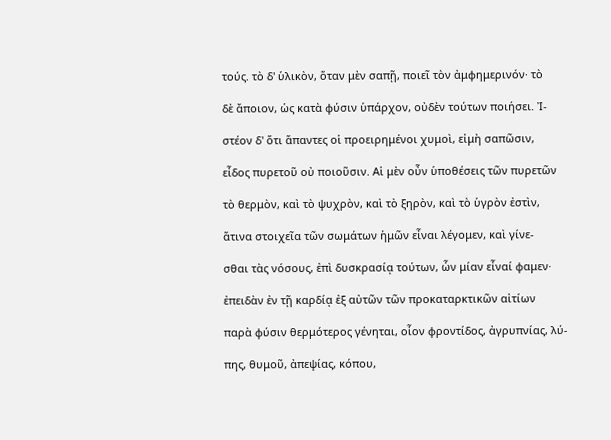τούς. τὸ δ' ὑλικὸν, ὅταν μὲν σαπῇ, ποιεῖ τὸν ἀμφημερινόν· τὸ

δὲ ἄποιον, ὡς κατὰ φύσιν ὑπάρχον, οὐδὲν τούτων ποιήσει. Ἰ-

στέον δ' ὅτι ἅπαντες οἱ προειρημένοι χυμοὶ, εἰμὴ σαπῶσιν,

εἶδος πυρετοῦ οὐ ποιοῦσιν. Αἱ μὲν οὖν ὑποθέσεις τῶν πυρετῶν

τὸ θερμὸν, καὶ τὸ ψυχρὸν, καὶ τὸ ξηρὸν, καὶ τὸ ὑγρὸν ἐστὶν,

ἅτινα στοιχεῖα τῶν σωμάτων ἡμῶν εἶναι λέγομεν, καὶ γίνε-

σθαι τὰς νόσους, ἐπὶ δυσκρασίᾳ τούτων, ὧν μίαν εἶναί φαμεν·

ἐπειδὰν ἐν τῇ καρδίᾳ ἐξ αὐτῶν τῶν προκαταρκτικῶν αἰτίων

παρὰ φύσιν θερμότερος γένηται, οἷον φροντίδος, ἀγρυπνίας, λύ-

πης, θυμοῦ, ἀπεψίας, κόπου,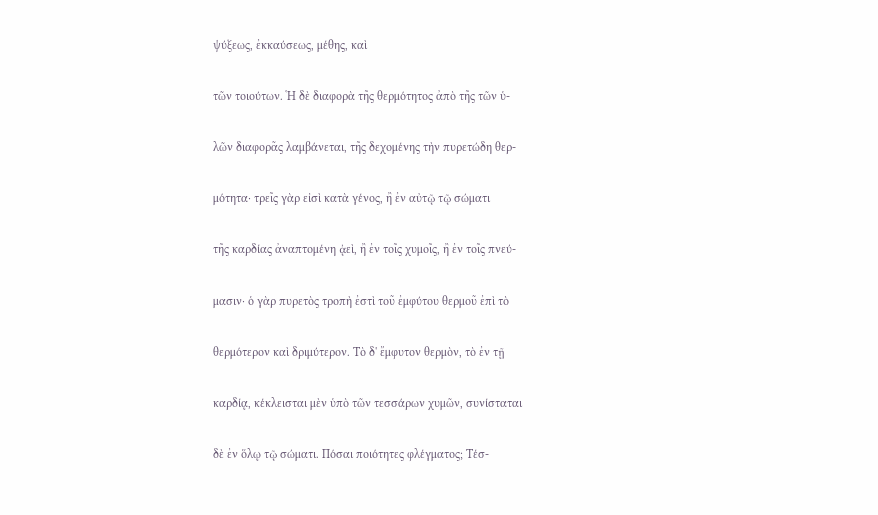ψύξεως, ἐκκαύσεως, μέθης, καὶ

τῶν τοιούτων. Ἡ δὲ διαφορὰ τῆς θερμότητος ἀπὸ τῆς τῶν ὑ-

λῶν διαφορᾶς λαμβάνεται, τῆς δεχομένης τὴν πυρετώδη θερ-

μότητα· τρεῖς γὰρ εἰσὶ κατὰ γένος, ἢ ἐν αὐτῷ τῷ σώματι

τῆς καρδίας ἀναπτομένη ᾀεὶ, ἢ ἐν τοῖς χυμοῖς, ἢ ἐν τοῖς πνεύ-

μασιν· ὁ γὰρ πυρετὸς τροπὴ ἐστὶ τοῦ ἐμφύτου θερμοῦ ἐπὶ τὸ

θερμότερον καὶ δριμύτερον. Τὸ δ' ἔμφυτον θερμὸν, τὸ ἐν τῇ

καρδίᾳ, κέκλεισται μὲν ὑπὸ τῶν τεσσάρων χυμῶν, συνίσταται

δὲ ἐν ὅλῳ τῷ σώματι. Πόσαι ποιότητες φλέγματος; Τέσ-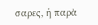σαρες, ἡ παρὰ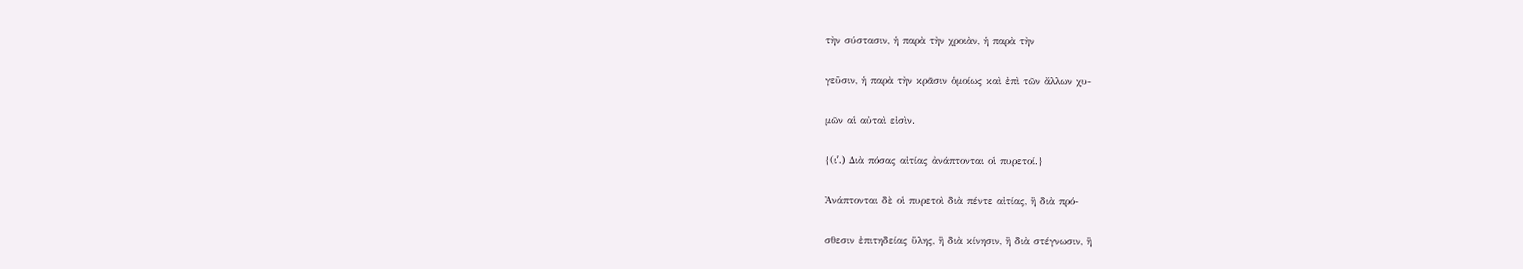τὴν σύστασιν, ἡ παρὰ τὴν χροιὰν, ἡ παρὰ τὴν

γεῦσιν, ἡ παρὰ τὴν κρᾶσιν ὁμοίως καὶ ἐπὶ τῶν ἄλλων χυ-

μῶν αἱ αὐταὶ εἰσὶν.

{(ιʹ.) Διὰ πόσας αἰτίας ἀνάπτονται οἱ πυρετοί.}

Ἀνάπτονται δὲ οἱ πυρετοὶ διὰ πέντε αἰτίας, ἢ διὰ πρό-

σθεσιν ἐπιτηδείας ὕλης, ἢ διὰ κίνησιν, ἢ διὰ στέγνωσιν, ἢ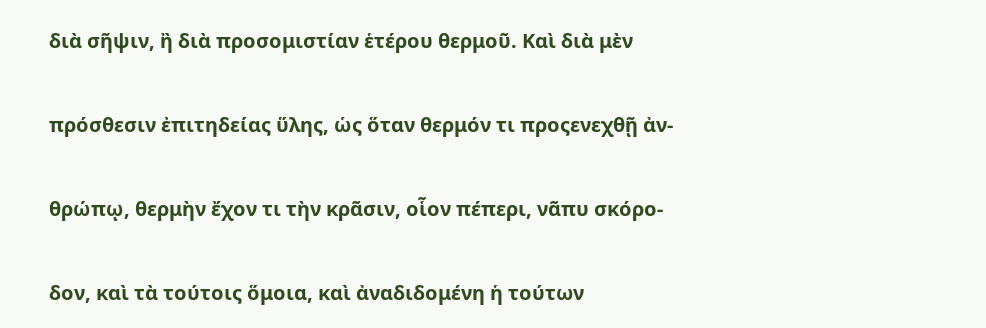διὰ σῆψιν, ἢ διὰ προσομιστίαν ἑτέρου θερμοῦ. Καὶ διὰ μὲν

πρόσθεσιν ἐπιτηδείας ὕλης, ὡς ὅταν θερμόν τι προςενεχθῇ ἀν-

θρώπῳ, θερμὴν ἔχον τι τὴν κρᾶσιν, οἷον πέπερι, νᾶπυ σκόρο-

δον, καὶ τὰ τούτοις ὅμοια, καὶ ἀναδιδομένη ἡ τούτων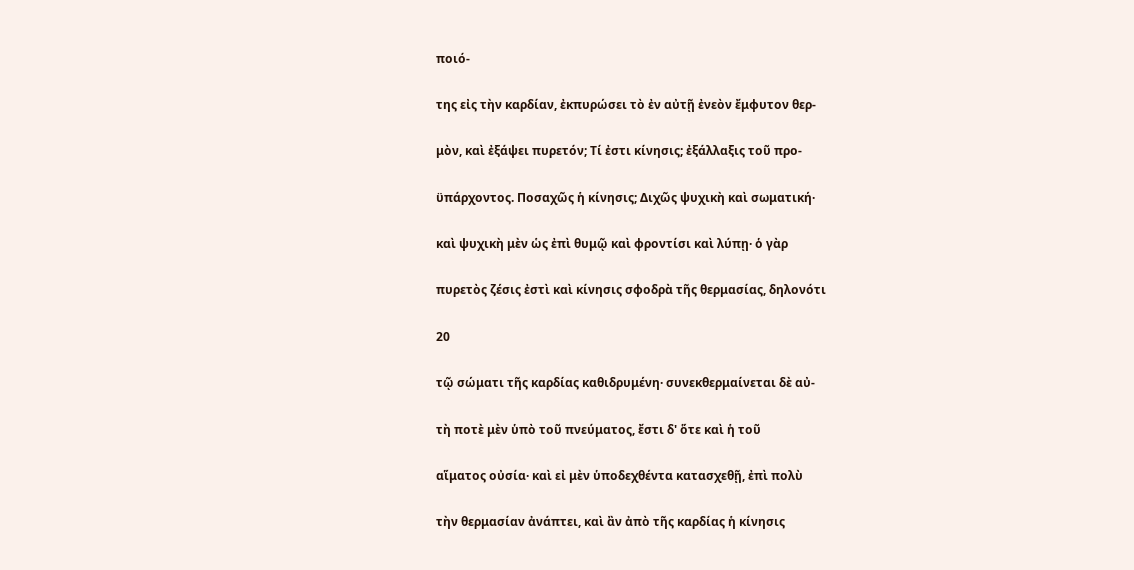ποιό-

της εἰς τὴν καρδίαν, ἐκπυρώσει τὸ ἐν αὐτῇ ἐνεὸν ἔμφυτον θερ-

μὸν, καὶ ἐξάψει πυρετόν; Τί ἐστι κίνησις; ἐξάλλαξις τοῦ προ-

ϋπάρχοντος. Ποσαχῶς ἡ κίνησις; Διχῶς ψυχικὴ καὶ σωματική·

καὶ ψυχικὴ μὲν ὡς ἐπὶ θυμῷ καὶ φροντίσι καὶ λύπῃ· ὁ γὰρ

πυρετὸς ζέσις ἐστὶ καὶ κίνησις σφοδρὰ τῆς θερμασίας, δηλονότι

20

τῷ σώματι τῆς καρδίας καθιδρυμένη· συνεκθερμαίνεται δὲ αὐ-

τὴ ποτὲ μὲν ὑπὸ τοῦ πνεύματος, ἔστι δ' ὅτε καὶ ἡ τοῦ

αἵματος οὐσία· καὶ εἰ μὲν ὑποδεχθέντα κατασχεθῇ, ἐπὶ πολὺ

τὴν θερμασίαν ἀνάπτει, καὶ ἂν ἀπὸ τῆς καρδίας ἡ κίνησις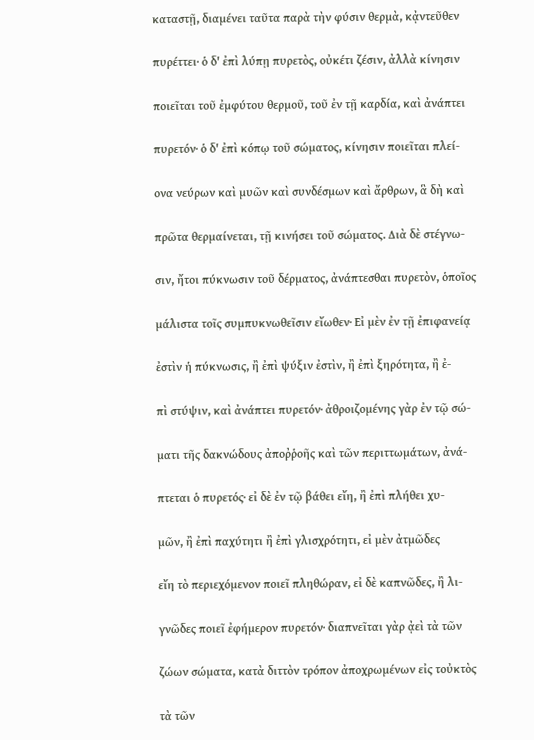καταστῇ, διαμένει ταῦτα παρὰ τὴν φύσιν θερμὰ, κᾀντεῦθεν

πυρέττει· ὁ δ' ἐπὶ λύπῃ πυρετὸς, οὐκέτι ζέσιν, ἀλλὰ κίνησιν

ποιεῖται τοῦ ἐμφύτου θερμοῦ, τοῦ ἐν τῇ καρδία, καὶ ἀνάπτει

πυρετόν· ὁ δ' ἐπὶ κόπῳ τοῦ σώματος, κίνησιν ποιεῖται πλεί-

ονα νεύρων καὶ μυῶν καὶ συνδέσμων καὶ ἄρθρων, ἃ δὴ καὶ

πρῶτα θερμαίνεται, τῇ κινήσει τοῦ σώματος. Διὰ δὲ στέγνω-

σιν, ἤτοι πύκνωσιν τοῦ δέρματος, ἀνάπτεσθαι πυρετὸν, ὁποῖος

μάλιστα τοῖς συμπυκνωθεῖσιν εἴωθεν· Εἰ μὲν ἐν τῇ ἐπιφανείᾳ

ἐστὶν ἡ πύκνωσις, ἢ ἐπὶ ψύξιν ἐστὶν, ἢ ἐπὶ ξηρότητα, ἢ ἐ-

πὶ στύψιν, καὶ ἀνάπτει πυρετόν· ἀθροιζομένης γὰρ ἐν τῷ σώ-

ματι τῆς δακνώδους ἀποῤῥοῆς καὶ τῶν περιττωμάτων, ἀνά-

πτεται ὁ πυρετός· εἰ δὲ ἐν τῷ βάθει εἴη, ἢ ἐπὶ πλήθει χυ-

μῶν, ἢ ἐπὶ παχύτητι ἢ ἐπὶ γλισχρότητι, εἰ μὲν ἀτμῶδες

εἴη τὸ περιεχόμενον ποιεῖ πληθώραν, εἰ δὲ καπνῶδες, ἢ λι-

γνῶδες ποιεῖ ἐφήμερον πυρετόν· διαπνεῖται γὰρ ᾀεὶ τὰ τῶν

ζώων σώματα, κατὰ διττὸν τρόπον ἀποχρωμένων εἰς τοὐκτὸς

τὰ τῶν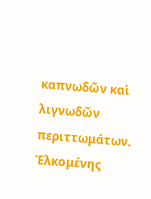καπνωδῶν καὶ λιγνωδῶν περιττωμάτων. Ἑλκομένης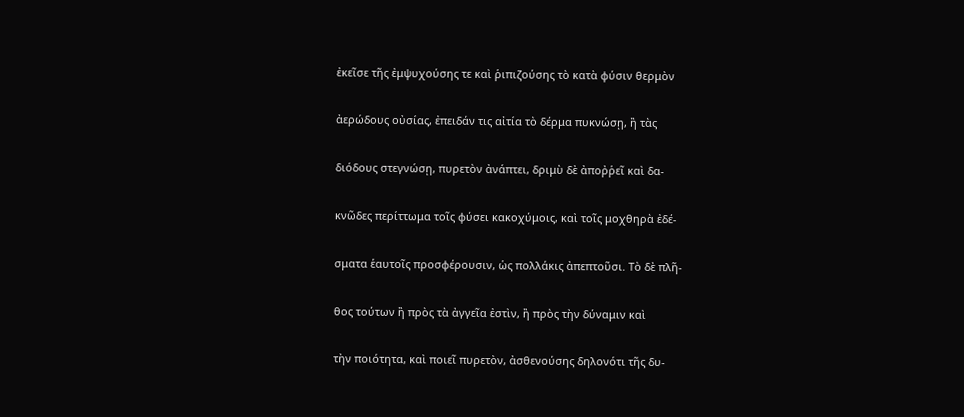ἐκεῖσε τῆς ἐμψυχούσης τε καὶ ῥιπιζούσης τὸ κατὰ φύσιν θερμὸν

ἀερώδους οὐσίας, ἐπειδάν τις αἰτία τὸ δέρμα πυκνώσῃ, ἢ τὰς

διόδους στεγνώσῃ, πυρετὸν ἀνάπτει, δριμὺ δὲ ἀποῤῥεῖ καὶ δα-

κνῶδες περίττωμα τοῖς φύσει κακοχύμοις, καὶ τοῖς μοχθηρὰ ἐδέ-

σματα ἑαυτοῖς προσφέρουσιν, ὡς πολλάκις ἀπεπτοῦσι. Τὸ δὲ πλῆ-

θος τούτων ἢ πρὸς τὰ ἀγγεῖα ἐστὶν, ἢ πρὸς τὴν δύναμιν καὶ

τὴν ποιότητα, καὶ ποιεῖ πυρετὸν, ἀσθενούσης δηλονότι τῆς δυ-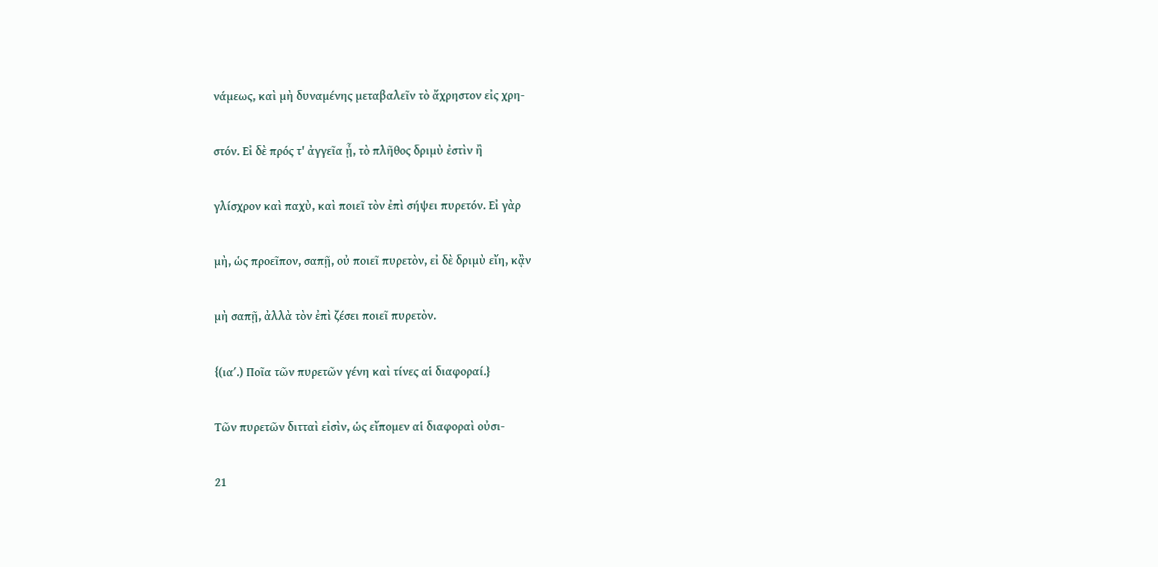νάμεως, καὶ μὴ δυναμένης μεταβαλεῖν τὸ ἄχρηστον εἰς χρη-

στόν. Εἰ δὲ πρός τ' ἀγγεῖα ᾖ, τὸ πλῆθος δριμὺ ἐστὶν ἢ

γλίσχρον καὶ παχὺ, καὶ ποιεῖ τὸν ἐπὶ σήψει πυρετόν. Εἰ γὰρ

μὴ, ὡς προεῖπον, σαπῇ, οὐ ποιεῖ πυρετὸν, εἰ δὲ δριμὺ εἴη, κᾂν

μὴ σαπῇ, ἀλλὰ τὸν ἐπὶ ζέσει ποιεῖ πυρετὸν.

{(ιαʹ.) Ποῖα τῶν πυρετῶν γένη καὶ τίνες αἱ διαφοραί.}

Τῶν πυρετῶν διτταὶ εἰσὶν, ὡς εἴπομεν αἱ διαφοραὶ οὐσι-

21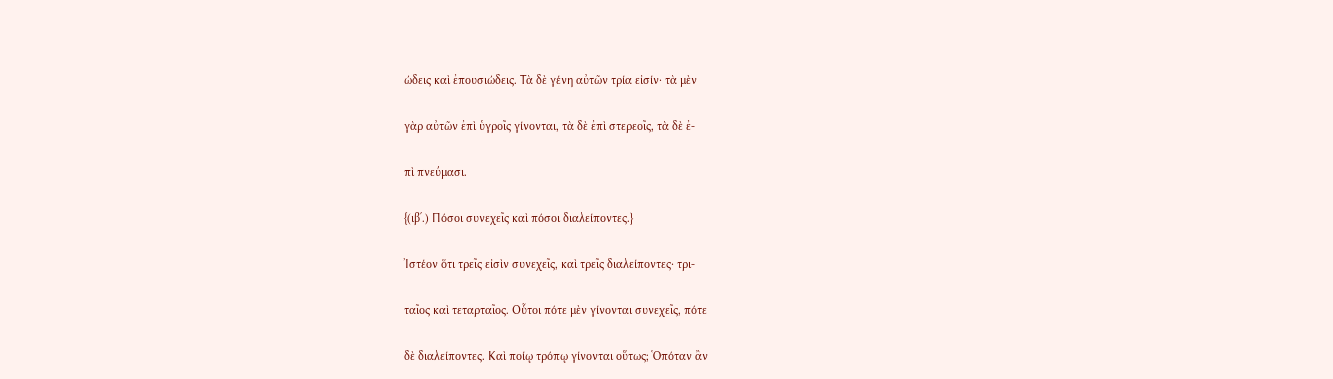ώδεις καὶ ἐπουσιώδεις. Τὰ δὲ γένη αὐτῶν τρία εἰσίν· τὰ μὲν

γὰρ αὐτῶν ἐπὶ ὑγροῖς γίνονται, τὰ δὲ ἐπὶ στερεοῖς, τὰ δὲ ἐ-

πὶ πνεύμασι.

{(ιβʹ.) Πόσοι συνεχεῖς καὶ πόσοι διαλείποντες.}

Ἰστέον ὅτι τρεῖς εἰσὶν συνεχεῖς, καὶ τρεῖς διαλείποντες· τρι-

ταῖος καὶ τεταρταῖος. Οὗτοι πότε μὲν γίνονται συνεχεῖς, πότε

δὲ διαλείποντες. Καὶ ποίῳ τρόπῳ γίνονται οὕτως; Ὁπόταν ἂν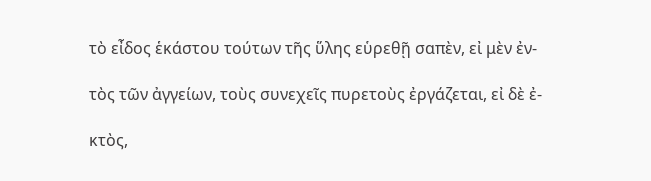τὸ εἶδος ἑκάστου τούτων τῆς ὕλης εὑρεθῇ σαπὲν, εἰ μὲν ἐν-

τὸς τῶν ἀγγείων, τοὺς συνεχεῖς πυρετοὺς ἐργάζεται, εἰ δὲ ἐ-

κτὸς,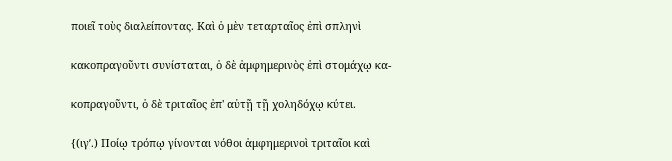ποιεῖ τοὺς διαλείποντας. Καὶ ὁ μὲν τεταρταῖος ἐπὶ σπληνὶ

κακοπραγοῦντι συνίσταται, ὁ δὲ ἀμφημερινὸς ἐπὶ στομάχῳ κα-

κοπραγοῦντι, ὁ δὲ τριταῖος ἐπ' αὐτῇ τῇ χοληδόχῳ κύτει.

{(ιγʹ.) Ποίῳ τρόπῳ γίνονται νόθοι ἀμφημερινοὶ τριταῖοι καὶ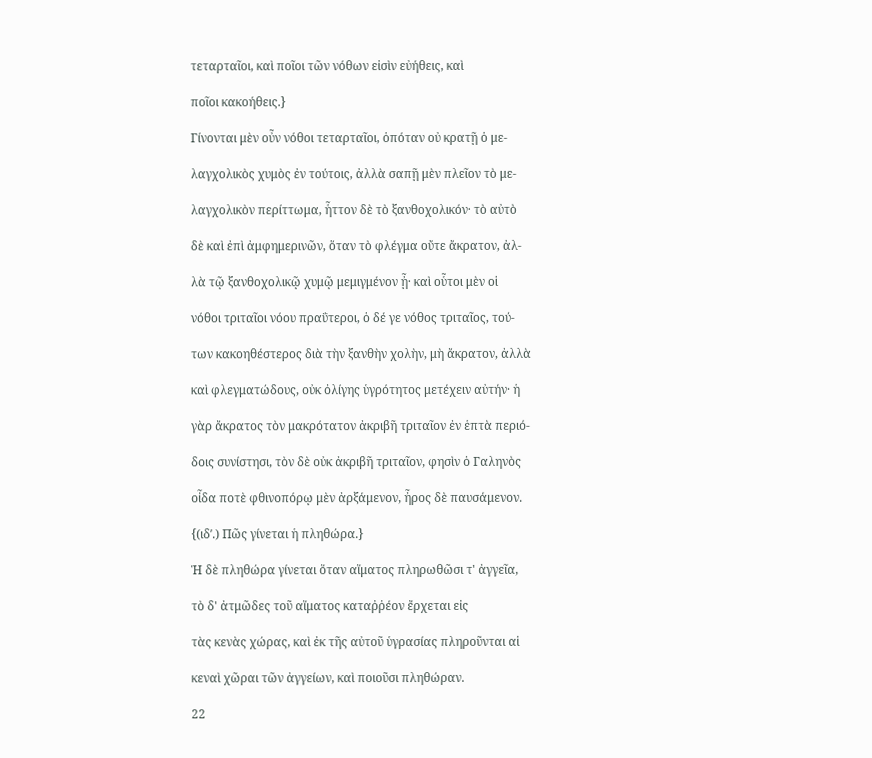τεταρταῖοι, καὶ ποῖοι τῶν νόθων εἰσὶν εὐήθεις, καὶ

ποῖοι κακοήθεις.}

Γίνονται μὲν οὖν νόθοι τεταρταῖοι, ὁπόταν οὐ κρατῇ ὁ με-

λαγχολικὸς χυμὸς ἐν τούτοις, ἀλλὰ σαπῇ μὲν πλεῖον τὸ με-

λαγχολικὸν περίττωμα, ἧττον δὲ τὸ ξανθοχολικόν· τὸ αὐτὸ

δὲ καὶ ἐπὶ ἀμφημερινῶν, ὅταν τὸ φλέγμα οὔτε ἄκρατον, ἀλ-

λὰ τῷ ξανθοχολικῷ χυμῷ μεμιγμένον ᾖ· καὶ οὗτοι μὲν οἱ

νόθοι τριταῖοι νόου πραΰτεροι, ὁ δέ γε νόθος τριταῖος, τού-

των κακοηθέστερος διὰ τὴν ξανθὴν χολὴν, μὴ ἄκρατον, ἀλλὰ

καὶ φλεγματώδους, οὐκ ὀλίγης ὑγρότητος μετέχειν αὐτήν· ἡ

γὰρ ἄκρατος τὸν μακρότατον ἀκριβῆ τριταῖον ἐν ἑπτὰ περιό-

δοις συνίστησι, τὸν δὲ οὐκ ἀκριβῆ τριταῖον, φησὶν ὁ Γαληνὸς

οἶδα ποτὲ φθινοπόρῳ μὲν ἀρξάμενον, ἦρος δὲ παυσάμενον.

{(ιδʹ.) Πῶς γίνεται ἡ πληθώρα.}

Ἡ δὲ πληθώρα γίνεται ὅταν αἵματος πληρωθῶσι τ' ἀγγεῖα,

τὸ δ' ἀτμῶδες τοῦ αἵματος καταῤῥέον ἔρχεται εἰς

τὰς κενὰς χώρας, καὶ ἐκ τῆς αὐτοῦ ὑγρασίας πληροῦνται αἱ

κεναὶ χῶραι τῶν ἀγγείων, καὶ ποιοῦσι πληθώραν.

22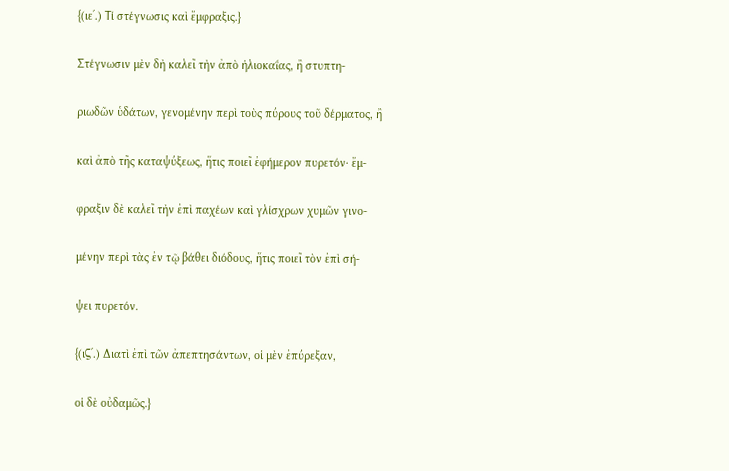{(ιεʹ.) Τί στέγνωσις καὶ ἔμφραξις.}

Στέγνωσιν μὲν δὴ καλεῖ τὴν ἀπὸ ἡλιοκαΐας, ἢ στυπτη-

ριωδῶν ὑδάτων, γενομένην περὶ τοὺς πύρους τοῦ δέρματος, ἢ

καὶ ἀπὸ τῆς καταψύξεως, ἥτις ποιεῖ ἐφήμερον πυρετόν· ἔμ-

φραξιν δὲ καλεῖ τὴν ἐπὶ παχέων καὶ γλίσχρων χυμῶν γινο-

μένην περὶ τὰς ἐν τῷ βάθει διόδους, ἥτις ποιεῖ τὸν ἐπὶ σή-

ψει πυρετόν.

{(ιϚʹ.) Διατὶ ἐπὶ τῶν ἀπεπτησάντων, οἱ μὲν ἐπύρεξαν,

οἱ δὲ οὐδαμῶς.}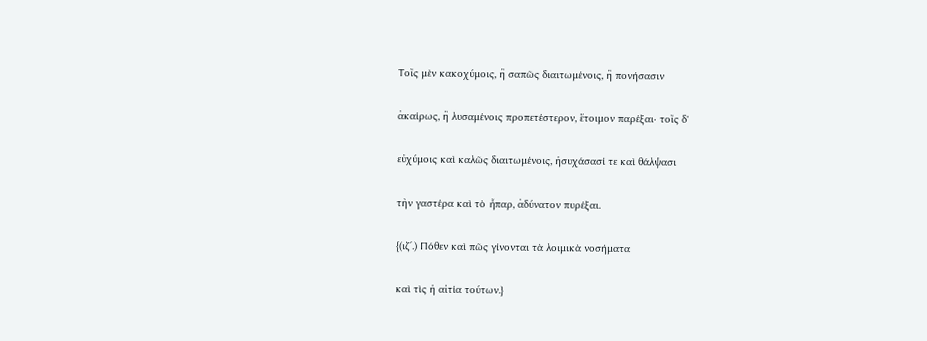Τοῖς μὲν κακοχύμοις, ἢ σαπῶς διαιτωμένοις, ἢ πονήσασιν

ἀκαίρως, ἢ λυσαμένοις προπετέστερον, ἕτοιμον παρέξαι· τοῖς δ'

εὐχύμοις καὶ καλῶς διαιτωμένοις, ἡσυχάσασί τε καὶ θάλψασι

τὴν γαστέρα καὶ τὸ ἧπαρ, ἀδύνατον πυρέξαι.

{(ιζʹ.) Πόθεν καὶ πῶς γίνονται τὰ λοιμικὰ νοσήματα

καὶ τὶς ἡ αἰτία τούτων.}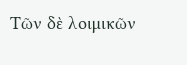Τῶν δὲ λοιμικῶν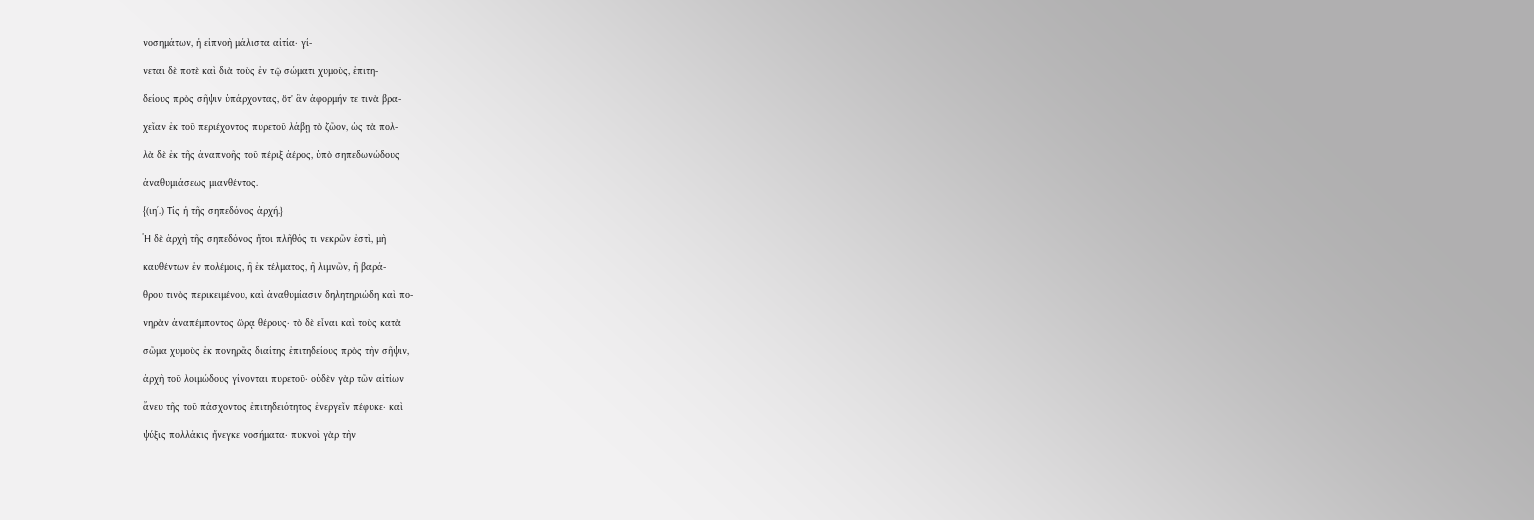νοσημάτων, ἡ εἰπνοὴ μάλιστα αἰτία· γί-

νεται δὲ ποτὲ καὶ διὰ τοὺς ἐν τῷ σώματι χυμοὺς, ἐπιτη-

δείους πρὸς σῆψιν ὑπάρχοντας, ὅτ' ἂν ἀφορμήν τε τινὰ βρα-

χεῖαν ἐκ τοῦ περιέχοντος πυρετοῦ λάβῃ τὸ ζῶον, ὡς τὰ πολ-

λὰ δὲ ἐκ τῆς ἀναπνοῆς τοῦ πέριξ ἀέρος, ὑπὸ σηπεδωνώδους

ἀναθυμιάσεως μιανθέντος.

{(ιηʹ.) Τίς ἡ τῆς σηπεδόνος ἀρχή.}

Ἡ δὲ ἀρχὴ τῆς σηπεδόνος ἤτοι πλῆθός τι νεκρῶν ἐστὶ, μὴ

καυθέντων ἐν πολέμοις, ἢ ἐκ τέλματος, ἢ λιμνῶν, ἢ βαρά-

θρου τινὸς περικειμένου, καὶ ἀναθυμίασιν δηλητηριώδη καὶ πο-

νηρὰν ἀναπέμποντος ὥρᾳ θέρους· τὸ δὲ εἶναι καὶ τοὺς κατὰ

σῶμα χυμοὺς ἐκ πονηρᾶς διαίτης ἐπιτηδείους πρὸς τὴν σῆψιν,

ἀρχὴ τοῦ λοιμώδους γίνονται πυρετοῦ· οὐδὲν γὰρ τῶν αἰτίων

ἄνευ τῆς τοῦ πάσχοντος ἐπιτηδειότητος ἐνεργεῖν πέφυκε· καὶ

ψύξις πολλάκις ἤνεγκε νοσήματα· πυκνοὶ γὰρ τὴν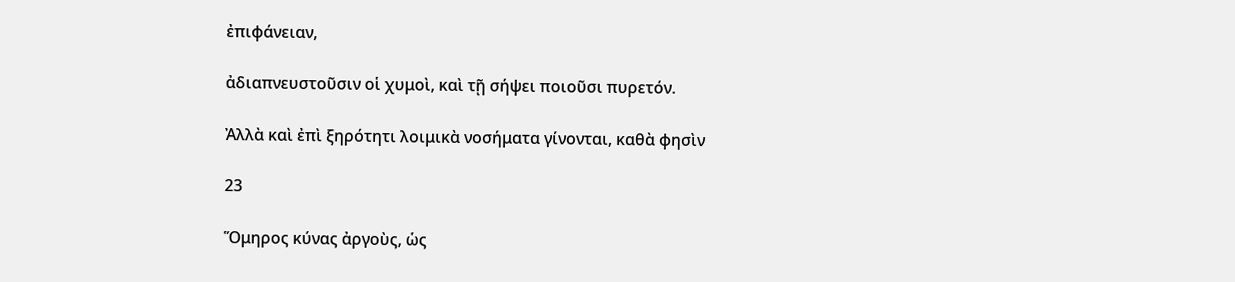ἐπιφάνειαν,

ἀδιαπνευστοῦσιν οἱ χυμοὶ, καὶ τῇ σήψει ποιοῦσι πυρετόν.

Ἀλλὰ καὶ ἐπὶ ξηρότητι λοιμικὰ νοσήματα γίνονται, καθὰ φησὶν

23

Ὅμηρος κύνας ἀργοὺς, ὡς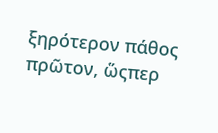ξηρότερον πάθος πρῶτον, ὥςπερ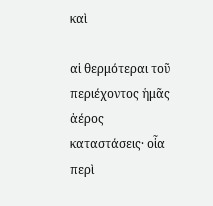καὶ

αἱ θερμότεραι τοῦ περιέχοντος ἡμᾶς ἀέρος καταστάσεις· οἷα περὶ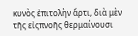κυνὸς ἐπιτολὴν ἄρτι, διὰ μὲν τῆς εἰςπνοῆς θερμαίνουσι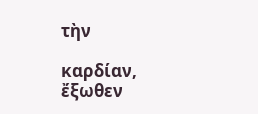τὴν

καρδίαν, ἔξωθεν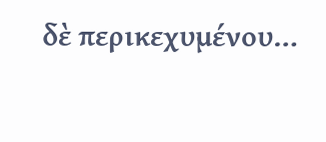δὲ περικεχυμένου…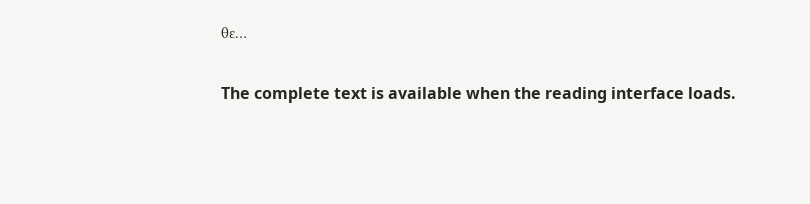θε…

The complete text is available when the reading interface loads.